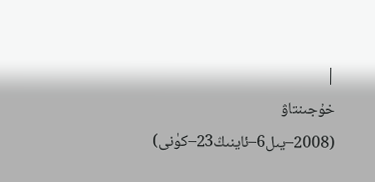|
خۇجىنتاۋ
(2008–يىل6–ئاينىڭ23–كۈنى)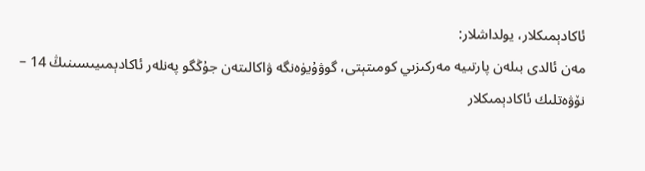ئاكادېمىكلار، يولداشلار:
مەن ئالدى بىلەن پارتىيە مەركىزىي كومىتېتى، گوۋۇيۈەنگە ۋاكالىتەن جۇڭگو پەنلەر ئاكادېمىيىسىنىڭ 14 – نۆۋەتلىك ئاكادېمىكلار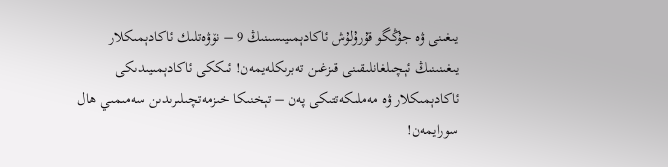يىغىنى ۋە جۇڭگو قۇرۇلۇش ئاكادېمىيىسىنىڭ 9 – نۆۋەتلىك ئاكادېمىكلار يىغىنىنىڭ ئېچىلغانلىقىنى قىزغىن تەبرىكلەيمەن! ئىككى ئاكادېمىيىدىكى ئاكادېمىكلار ۋە مەملىكەتتىكى پەن – تېخنىكا خىزمەتچىلىرىدىن سەمىمىي ھال سورايمەن!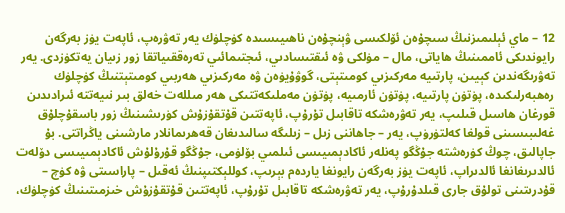12 – ماي ئېلىمىزنىڭ سىچۇەن ئۆلكىسى ۋېنچۇەن ناھىيىسىدە كۈچلۈك يەر تەۋرەپ، ئاپەت يۈز بەرگەن رايوندىكى ئاممىنىڭ ھاياتى، مال – مۈلكى ۋە ئىقتىسادىي، ئىجتىمائىي تەرەققىياتقا زور زىيان يەتكۈزدى. يەر تەۋرىگەندىن كېيىن، پارتىيە مەركىزىي كومىتېتى، گوۋۇيۈەن ۋە مەركىزىي ھەربىي كومىتېتنىڭ كۈچلۈك رەھبەرلىكىدە، پۈتۈن پارتىيە، پۈتۈن ئارمىيە، پۈتۈن مەملىكەتتىكى ھەر مىللەت خەلق بىر نىيەتتە ئىرادىدىن قورغان ھاسىل قىلىپ، يەر تەۋرەشكە تاقابىل تۇرۇپ، ئاپەتتىن قۇتقۇزۇش كۈرىشىنىڭ زور باسقۇچلۇق غەلىبىسىنى قولغا كەلتۈرۈپ، يەر – جاھاننى زىل – زىلىگە سالىدىغان قەھرىمانلار مارشىنى ياڭراتتى. بۇ جاپالىق، چوڭ كۈرەشتە جۇڭگو پەنلەر ئاكادېمىيىسى ئىلمىي بۆلۈمى، جۇڭگو قۇرۇلۇش ئاكادېمىيىسى دۆلەت ئالدىرىغانغا ئالدىراپ، ئاپەت يۈز بەرگەن رايونغا ياردەم بېرىپ، كوللېكتىپنىڭ ئەقىل – پاراسىتى ۋە كۈچ – قۇدرىتىنى تولۇق جارى قىلدۇرۇپ، يەر تەۋرەشكە تاقابىل تۇرۇپ، ئاپەتتىن قۇتقۇزۇش خىزمىتىنىڭ كۈچلۈك،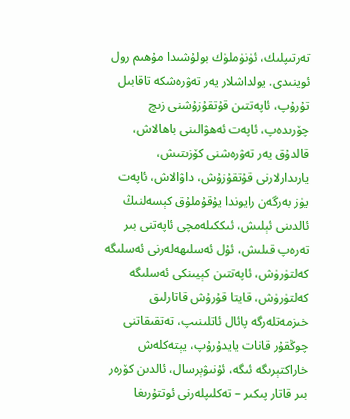تەرتىپلىك، ئۈنۈملۈك بولۇشىدا مۇھىم رول ئوينىدى. يولداشلار يەر تەۋرەشكە تاقابىل تۇرۇپ، ئاپەتتىن قۇتقۇزۇشنى زىچ چۆرىدەپ، ئاپەت ئەھۋالىنى باھالاش، قالدۇق يەر تەۋرەشنى كۆزىتىش، يارىدارلارنى قۇتقۇزۇش، داۋالاش، ئاپەت يۈز بەرگەن رايوندا يۇقۇملۇق كېسەلنىڭ ئالدىنى ئېلىش، ئىككىلەمچى ئاپەتنى بىر تەرەپ قىلىش، ئۇل ئەسلىھەلەرنى ئەسلىگە كەلتۈرۈش، ئاپەتتىن كېيىنكى ئەسلىگە كەلتۈرۈش، قايتا قۇرۇش قاتارلىق خىزمەتلەرگە پائال ئاتلىنىپ، تەتقىقاتنى چوڭقۇر قانات يايدۇرۇپ، يېتەكلەش خاراكتېرىگە ئىگە، ئۇنىۋېرسال، ئالدىن كۆرەر بىر قاتار پىكىر – تەكلىپلەرنى ئوتتۇرىغا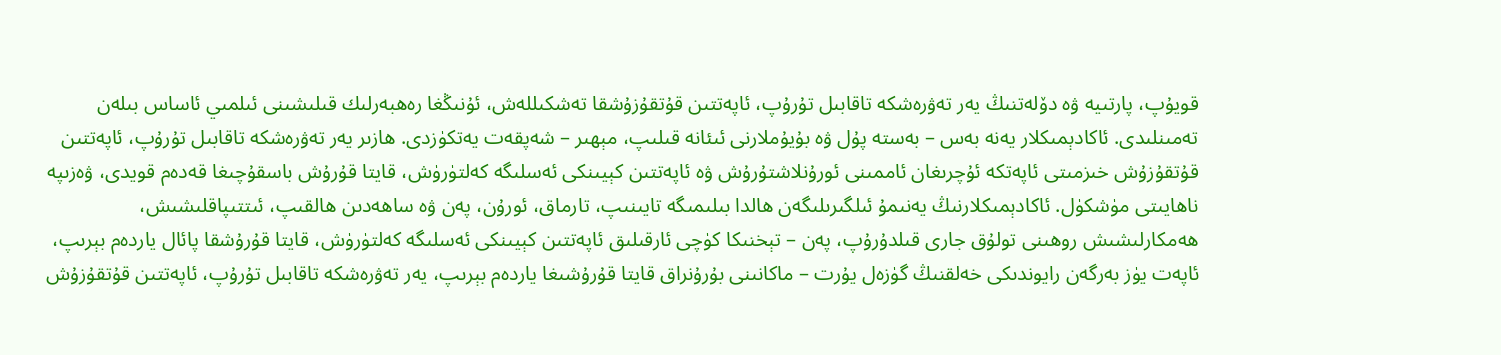قويۇپ، پارتىيە ۋە دۆلەتنىڭ يەر تەۋرەشكە تاقابىل تۇرۇپ، ئاپەتتىن قۇتقۇزۇشقا تەشكىللەش، ئۇنىڭغا رەھبەرلىك قىلىشىنى ئىلمىي ئاساس بىلەن تەمىنلىدى. ئاكادېمىكلار يەنە بەس – بەستە پۇل ۋە بۇيۇملارنى ئىئانە قىلىپ، مېھىر – شەپقەت يەتكۈزدى. ھازىر يەر تەۋرەشكە تاقابىل تۇرۇپ، ئاپەتتىن قۇتقۇزۇش خىزمىتى ئاپەتكە ئۇچرىغان ئاممىنى ئورۇنلاشتۇرۇش ۋە ئاپەتتىن كېيىنكى ئەسلىگە كەلتۈرۈش، قايتا قۇرۇش باسقۇچىغا قەدەم قويدى، ۋەزىپە ناھايىتى مۈشكۈل. ئاكادېمىكلارنىڭ يەنىمۇ ئىلگىرىلىگەن ھالدا بىلىمىگە تايىنىپ، تارماق، ئورۇن، پەن ۋە ساھەدىن ھالقىپ، ئىتتىپاقلىشىش، ھەمكارلىشىش روھىنى تولۇق جارى قىلدۇرۇپ، پەن – تېخنىكا كۈچى ئارقىلىق ئاپەتتىن كېيىنكى ئەسلىگە كەلتۈرۈش، قايتا قۇرۇشقا پائال ياردەم بېرىپ، ئاپەت يۈز بەرگەن رايوندىكى خەلقنىڭ گۈزەل يۇرت – ماكانىنى بۇرۇنراق قايتا قۇرۇشىغا ياردەم بېرىپ، يەر تەۋرەشكە تاقابىل تۇرۇپ، ئاپەتتىن قۇتقۇزۇش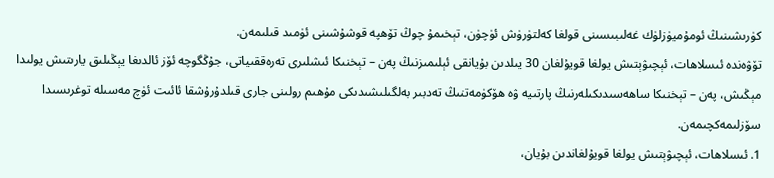كۈرىشىنىڭ ئومۇميۈزلۈك غەلىبىسىنى قولغا كەلتۈرۈش ئۈچۈن، تېخىمۇ چوڭ تۆھپە قوشۇشىنى ئۈمىد قىلىمەن.
تۆۋەندە ئىسلاھات، ئېچىۋېتىش يولغا قويۇلغان 30 يىلدىن بۇيانقى ئېلىمىزنىڭ پەن – تېخنىكا ئىشلىرى تەرەققىياتى، جۇڭگوچە ئۆز ئالدىغا يېڭىلىق يارىتىش يولىدا مېڭىش، پەن – تېخنىكا ساھەسىدىكىلەرنىڭ پارتىيە ۋە ھۆكۈمەتنىڭ تەدبىر بەلگىلىشىدىكى مۇھىم رولىنى جارى قىلدۇرۇشقا ئائىت ئۈچ مەسىلە توغرىسىدا سۆزلىمەكچىمەن.
1. ئىسلاھات، ئېچىۋېتىش يولغا قويۇلغاندىن بۇيان،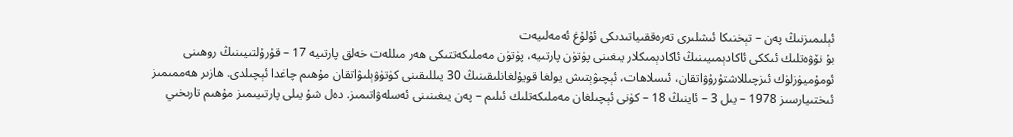ئېلىمىزنىڭ پەن – تېخنىكا ئىشلىرى تەرەققىياتىدىكى ئۇلۇغ ئەمەلىيەت
بۇ نۆۋەتلىك ئىككى ئاكادېمىيىنىڭ ئاكادېمىكلار يىغىنى پۈتۈن پارتىيە، پۈتۈن مەملىكەتتىكى ھەر مىللەت خەلق پارتىيە 17 – قۇرۇلتىيىنىڭ روھىنى ئومۇميۈزلۈك ئىزچىللاشتۇرۇۋاتقان، ئىسلاھات، ئېچىۋېتىش يولغا قويۇلغانلىقىنىڭ 30 يىللىقىنى كۈتۈۋېلىۋاتقان مۇھىم چاغدا ئېچىلدى. ھازىر ھەممىمىز ئىختىيارسىز 1978 – يىل 3 – ئاينىڭ 18 – كۈنى ئېچىلغان مەملىكەتلىك ئىلىم – پەن يىغىنىنى ئەسلەۋاتىمىز. دەل شۇ يىلى پارتىيىمىز مۇھىم تارىخىي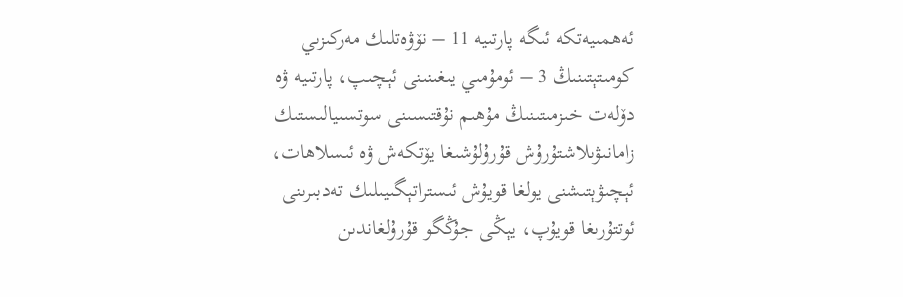ئەھمىيەتكە ئىگە پارتىيە 11 – نۆۋەتلىك مەركىزىي كومىتېتىنىڭ 3 – ئومۇمىي يىغىنىنى ئېچىپ، پارتىيە ۋە دۆلەت خىزمىتىنىڭ مۇھىم نۇقتىسىنى سوتسىيالىستىك زامانىۋىلاشتۇرۇش قۇرۇلۇشىغا يۆتكەش ۋە ئىسلاھات، ئېچىۋېتىشنى يولغا قويۇش ئىستراتېگىيىلىك تەدبىرىنى ئوتتۇرىغا قويۇپ، يېڭى جۇڭگو قۇرۇلغاندىن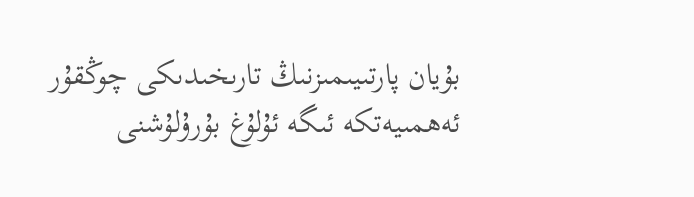بۇيان پارتىيىمىزنىڭ تارىخىدىكى چوڭقۇر ئەھمىيەتكە ئىگە ئۇلۇغ بۇرۇلۇشنى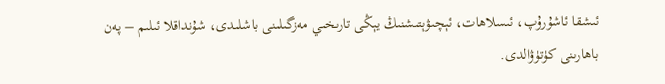ئىشقا ئاشۇرۇپ، ئىسلاھات، ئېچىۋېتىشنىڭ يېڭى تارىخىي مەزگىلىنى باشلىدى، شۇنداقلا ئىلىم – پەن باھارىنى كۈتۈۋالدى.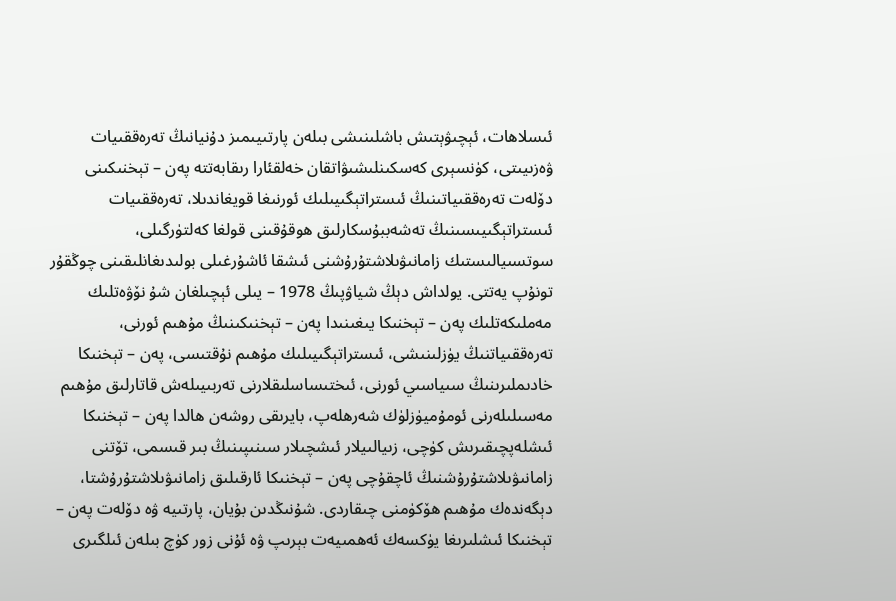ئىسلاھات، ئېچىۋېتىش باشلىنىشى بىلەن پارتىيىمىز دۇنيانىڭ تەرەققىيات ۋەزىيىتى، كۈنسېرى كەسكىنلىشىۋاتقان خەلقئارا رىقابەتتە پەن – تېخنىكىنى دۆلەت تەرەققىياتىنىڭ ئىستراتېگىيىلىك ئورنىغا قويغاندىلا، تەرەققىيات ئىستراتېگىيىسىنىڭ تەشەببۇسكارلىق ھوقۇقىنى قولغا كەلتۈرگىلى، سوتسىيالىستىك زامانىۋىلاشتۇرۇشنى ئىشقا ئاشۇرغىلى بولىدىغانلىقىنى چوڭقۇر تونۇپ يەتتى. يولداش دېڭ شياۋپىڭ 1978 – يىلى ئېچىلغان شۇ نۆۋەتلىك مەملىكەتلىك پەن – تېخنىكا يىغىنىدا پەن – تېخنىكىنىڭ مۇھىم ئورنى، تەرەققىياتنىڭ يۈزلىنىشى، ئىستراتېگىيىلىك مۇھىم نۇقتىسى، پەن – تېخنىكا خادىملىرىنىڭ سىياسىي ئورنى، ئىختىساسلىقلارنى تەربىيىلەش قاتارلىق مۇھىم مەسىلىلەرنى ئومۇميۈزلۈك شەرھلەپ، بايرىقى روشەن ھالدا پەن – تېخنىكا ئىشلەپچىقىرىش كۈچى، زىيالىيلار ئىشچىلار سىنىپىنىڭ بىر قىسمى، تۆتنى زامانىۋىلاشتۇرۇشنىڭ ئاچقۇچى پەن – تېخنىكا ئارقىلىق زامانىۋىلاشتۇرۇشتا، دېگەندەك مۇھىم ھۆكۈمنى چىقاردى. شۇنىڭدىن بۇيان، پارتىيە ۋە دۆلەت پەن – تېخنىكا ئىشلىرىغا يۈكسەك ئەھمىيەت بېرىپ ۋە ئۇنى زور كۈچ بىلەن ئىلگىرى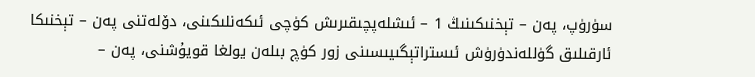سۈرۈپ، پەن – تېخنىكىنىڭ 1 – ئىشلەپچىقىرىش كۈچى ئىكەنلىكىنى، دۆلەتنى پەن – تېخنىكا ئارقىلىق گۈللەندۈرۈش ئىستراتېگىيىسىنى زور كۈچ بىلەن يولغا قويۇشنى، پەن –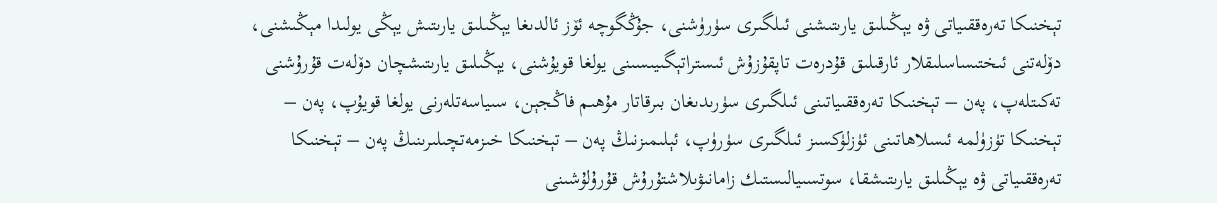تېخنىكا تەرەققىياتى ۋە يېڭىلىق يارىتىشنى ئىلگىرى سۈرۈشنى، جۇڭگوچە ئۆز ئالدىغا يېڭىلىق يارىتىش يېڭى يولىدا مېڭىشنى، دۆلەتنى ئىختىساسلىقلار ئارقىلىق قۇدرەت تاپقۇزۇش ئىستراتېگىيىسىنى يولغا قويۇشنى، يېڭىلىق يارىتىشچان دۆلەت قۇرۇشنى تەكىتلەپ، پەن – تېخنىكا تەرەققىياتىنى ئىلگىرى سۈرىدىغان بىرقاتار مۇھىم فاڭجېن، سىياسەتلەرنى يولغا قويۇپ، پەن – تېخنىكا تۈزۈلمە ئىسلاھاتىنى ئۈزلۈكسىز ئىلگىرى سۈرۈپ، ئېلىمىزنىڭ پەن – تېخنىكا خىزمەتچىلىرىنىڭ پەن – تېخنىكا تەرەققىياتى ۋە يېڭىلىق يارىتىشقا، سوتسىيالىستىك زامانىۋىلاشتۇرۇش قۇرۇلۇشىنى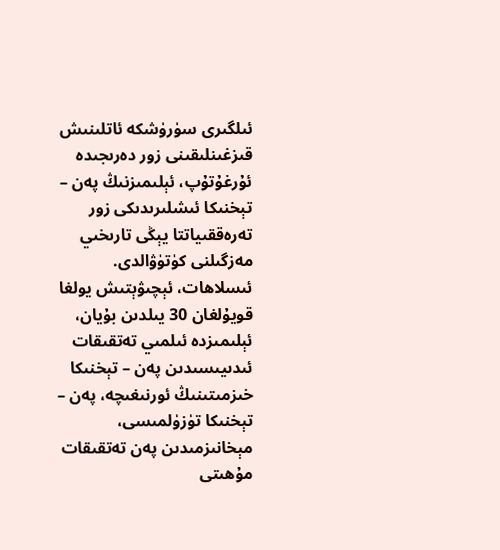ئىلگىرى سۈرۈشكە ئاتلىنىش قىزغىنلىقىنى زور دەرىجىدە ئۇرغۇتۇپ، ئېلىمىزنىڭ پەن – تېخنىكا ئىشلىرىدىكى زور تەرەققىياتتا يېڭى تارىخىي مەزگىلنى كۈتۈۋالدى. ئىسلاھات، ئېچىۋېتىش يولغا قويۇلغان 30 يىلدىن بۇيان، ئېلىمىزدە ئىلمىي تەتقىقات ئىدىيىسىدىن پەن – تېخنىكا خىزمىتىنىڭ ئورنىغىچە، پەن – تېخنىكا تۈزۈلمىسى، مېخانىزمىدىن پەن تەتقىقات مۇھىتى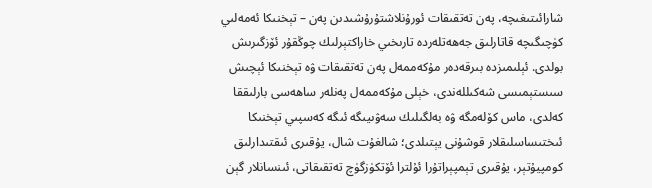شارائىتىغىچە، پەن تەتقىقات ئورۇنلاشتۇرۇشىدىن پەن – تېخنىكا ئەمەلىي كۈچىگىچە قاتارلىق جەھەتلەردە تارىخىي خاراكتېرلىك چوڭقۇر ئۆزگىرىش بولدى. ئېلىمىزدە بىرقەدەر مۇكەممەل پەن تەتقىقات ۋە تېخنىكا ئېچىش سىستېمىسى شەكىللەندى، خېلى مۇكەممەل پەنلەر ساھەسى بارلىققا كەلدى، ماس كۆلەمگە ۋە بەلگىلىك سەۋىيىگە ئىگە كەسپىي تېخنىكا ئىختىساسلىقلار قوشۇنى يېتىلدى؛ شالغۇت شال، يۇقىرى ئىقتىدارلىق كومپيۇتېر، يۇقىرى تېمپېراتۇرا ئۇلترا ئۆتكۈزگۈچ تەتقىقاتى، ئىنسانلار گېن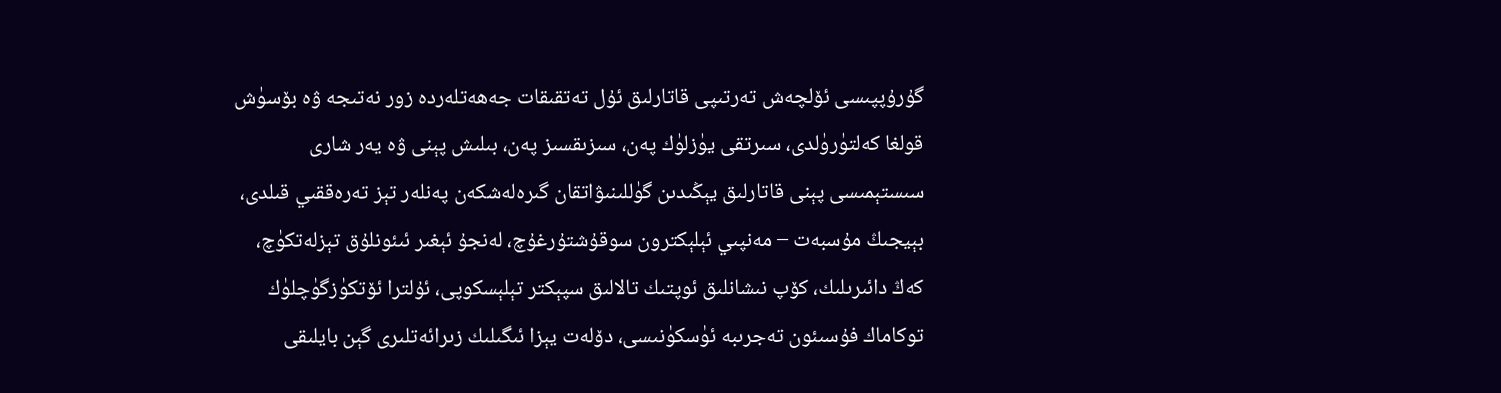گۇرۇپپىسى ئۆلچەش تەرتىپى قاتارلىق ئۇل تەتقىقات جەھەتلەردە زور نەتىجە ۋە بۆسۈش قولغا كەلتۈرۈلدى، سىرتقى يۈزلۈك پەن، سىزىقسىز پەن، بىلىش پېنى ۋە يەر شارى سىستېمىسى پېنى قاتارلىق يېڭىدىن گۈللىنىۋاتقان گىرەلەشكەن پەنلەر تېز تەرەققىي قىلدى، بېيجىڭ مۇسبەت – مەنپىي ئېلېكترون سوقۇشتۇرغۇچ، لەنجۇ ئېغىر ئىئونلۇق تېزلەتكۈچ، كەڭ دائىرىلىك، كۆپ نىشانلىق ئوپتىك تالالىق سپېكتر تېلېسكوپى، ئۇلترا ئۆتكۈزگۈچلۈك توكاماك فۇسىئون تەجرىبە ئۈسكۈنىسى، دۆلەت يېزا ئىگىلىك زىرائەتلىرى گېن بايلىقى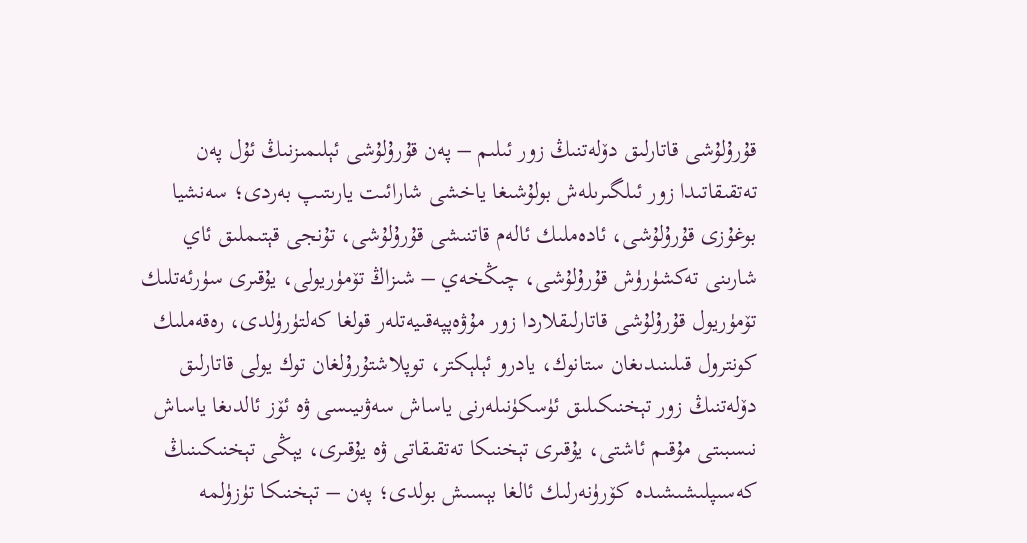قۇرۇلۇشى قاتارلىق دۆلەتنىڭ زور ئىلىم – پەن قۇرۇلۇشى ئېلىمىزنىڭ ئۇل پەن تەتقىقاتىدا زور ئىلگىرىلەش بولۇشىغا ياخشى شارائىت يارىتىپ بەردى؛ سەنشيا بوغۇزى قۇرۇلۇشى، ئادەملىك ئالەم قاتنىشى قۇرۇلۇشى، تۇنجى قېتىملىق ئاي شارىنى تەكشۈرۈش قۇرۇلۇشى، چىڭخەي – شىزاڭ تۆمۈريولى، يۇقىرى سۈرئەتلىك تۆمۈريول قۇرۇلۇشى قاتارلىقلاردا زور مۇۋەپپەقىيەتلەر قولغا كەلتۈرۈلدى، رەقەملىك كونترول قىلىنىدىغان ستانوك، يادرو ئېلېكتر، توپلاشتۇرۇلغان توك يولى قاتارلىق دۆلەتنىڭ زور تېخنىكىلىق ئۈسكۈنىلەرنى ياساش سەۋىيىسى ۋە ئۆز ئالدىغا ياساش نىسبىتى مۇقىم ئاشتى، يۇقىرى تېخنىكا تەتقىقاتى ۋە يۇقىرى، يېڭى تېخنىكىنىڭ كەسىپلىشىشىدە كۆرۈنەرلىك ئالغا بېسىش بولدى؛ پەن – تېخنىكا تۈزۈلمە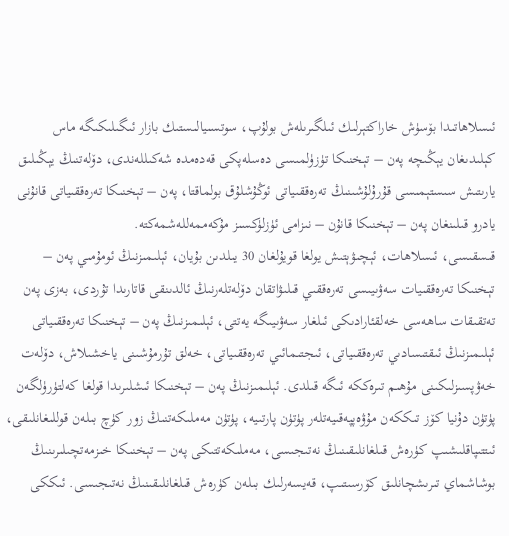ئىسلاھاتىدا بۆسۈش خاراكتېرلىك ئىلگىرىلەش بولۇپ، سوتسىيالىستىك بازار ئىگىلىكىگە ماس كېلىدىغان يېڭىچە پەن – تېخنىكا تۈزۈلمىسى دەسلەپكى قەدەمدە شەكىللەندى، دۆلەتنىڭ يېڭىلىق يارىتىش سىستېمىسى قۇرۇلۇشىنىڭ تەرەققىياتى ئوڭۇشلۇق بولماقتا، پەن – تېخنىكا تەرەققىياتى قانۇنى يادرو قىلىنغان پەن – تېخنىكا قانۇن – نىزامى ئۈزلۈكسىز مۇكەممەللەشمەكتە.
قىسقىسى، ئىسلاھات، ئېچىۋېتىش يولغا قويۇلغان 30 يىلدىن بۇيان، ئېلىمىزنىڭ ئومۇمىي پەن – تېخنىكا تەرەققىيات سەۋىيىسى تەرەققىي قىلىۋاتقان دۆلەتلەرنىڭ ئالدىنقى قاتارىدا تۇردى، بەزى پەن تەتقىقات ساھەسى خەلقئارادىكى ئىلغار سەۋىيىگە يەتتى، ئېلىمىزنىڭ پەن – تېخنىكا تەرەققىياتى ئېلىمىزنىڭ ئىقتىسادىي تەرەققىياتى، ئىجتىمائىي تەرەققىياتى، خەلق تۇرمۇشىنى ياخشىلاش، دۆلەت خەۋپسىزلىكىنى مۇھىم تىرەككە ئىگە قىلدى. ئېلىمىزنىڭ پەن – تېخنىكا ئىشلىرىدا قولغا كەلتۈرۈلگەن پۈتۈن دۇنيا كۆز تىككەن مۇۋەپپەقىيەتلەر پۈتۈن پارتىيە، پۈتۈن مەملىكەتنىڭ زور كۈچ بىلەن قوللىغانلىقى، ئىتتىپاقلىشىپ كۈرەش قىلغانلىقىنىڭ نەتىجىسى، مەملىكەتتىكى پەن – تېخنىكا خىزمەتچىلىرىنىڭ بوشاشماي تىرىشچانلىق كۆرسىتىپ، قەيسەرلىك بىلەن كۈرەش قىلغانلىقىنىڭ نەتىجىسى. ئىككى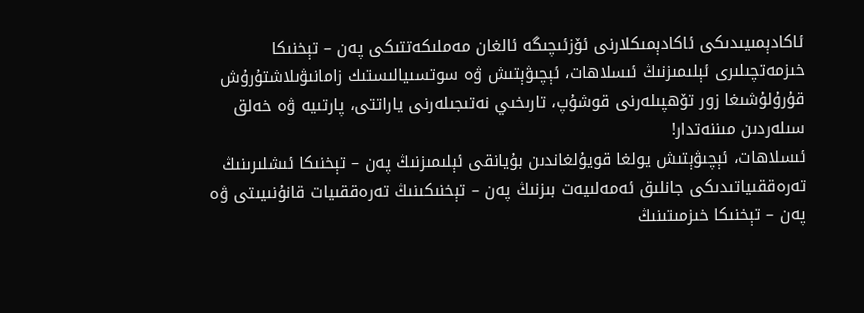ئاكادېمىيىدىكى ئاكادېمىكلارنى ئۆزئىچىگە ئالغان مەملىكەتتىكى پەن – تېخنىكا خىزمەتچىلىرى ئېلىمىزنىڭ ئىسلاھات، ئېچىۋېتىش ۋە سوتسىيالىستىك زامانىۋىلاشتۇرۇش قۇرۇلۇشىغا زور تۆھپىلەرنى قوشۇپ، تارىخىي نەتىجىلەرنى ياراتتى، پارتىيە ۋە خەلق سىلەردىن مىننەتدار!
ئىسلاھات، ئېچىۋېتىش يولغا قويۇلغاندىن بۇيانقى ئېلىمىزنىڭ پەن – تېخنىكا ئىشلىرىنىڭ تەرەققىياتىدىكى جانلىق ئەمەلىيەت بىزنىڭ پەن – تېخنىكىنىڭ تەرەققىيات قانۇنىيىتى ۋە پەن – تېخنىكا خىزمىتىنىڭ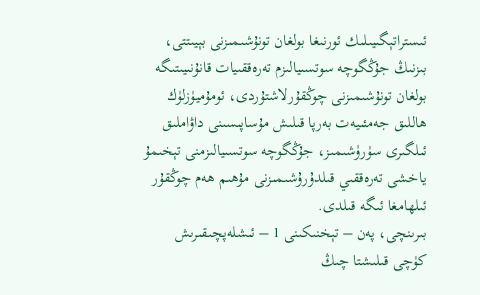ئىستراتېگىيىلىك ئورنىغا بولغان تونۇشىمىزنى بېيىتتى، بىزنىڭ جۇڭگوچە سوتسىيالىزم تەرەققىيات قانۇنىيىتىگە بولغان تونۇشىمىزنى چوڭقۇرلاشتۇردى، ئومۇميۈزلۈك ھاللىق جەمئىيەت بەرپا قىلىش مۇساپىسىنى داۋاملىق ئىلگىرى سۈرۈشىمىز، جۇڭگوچە سوتسىيالىزمنى تېخىمۇ ياخشى تەرەققىي قىلدۇرۇشىمىزنى مۇھىم ھەم چوڭقۇر ئىلھامغا ئىگە قىلدى.
بىرىنچى، پەن – تېخنىكىنى 1 – ئىشلەپچىقىرىش كۈچى قىلىشتا چىڭ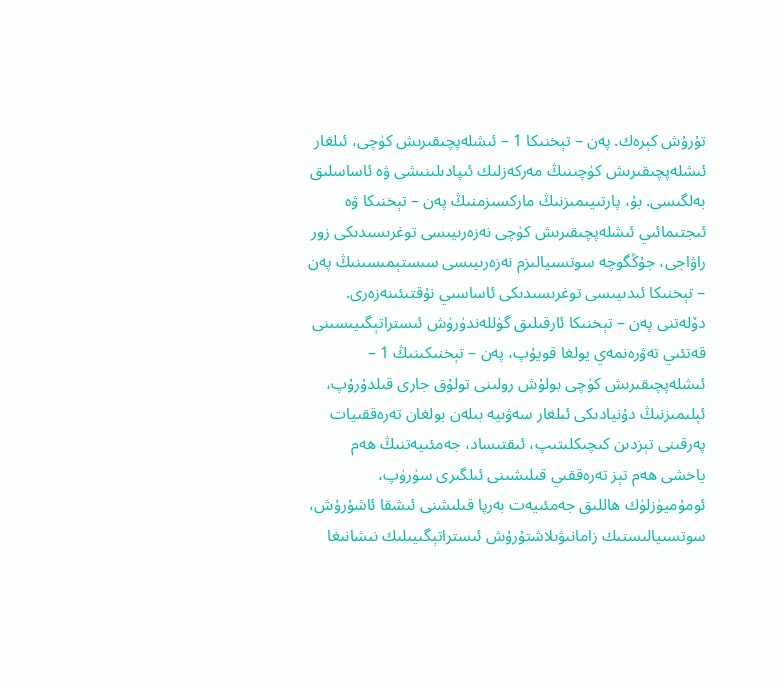تۇرۇش كېرەك. پەن – تېخنىكا 1 – ئىشلەپچىقىرىش كۈچى، ئىلغار ئىشلەپچىقىرىش كۈچىنىڭ مەركەزلىك ئىپادىلىنىشى ۋە ئاساسلىق بەلگىسى. بۇ، پارتىيىمىزنىڭ ماركسىزمنىڭ پەن – تېخنىكا ۋە ئىجتىمائىي ئىشلەپچىقىرىش كۈچى نەزەرىيىسى توغرىسىدىكى زور راۋاجى، جۇڭگوچە سوتسىيالىزم نەزەرىيىسى سىستېمىسىنىڭ پەن – تېخنىكا ئىدىيىسى توغرىسىدىكى ئاساسىي نۇقتىئىنەزەرى. دۆلەتنى پەن – تېخنىكا ئارقىلىق گۈللەندۈرۈش ئىستراتېگىيىسىنى قەتئىي تەۋرەنمەي يولغا قويۇپ، پەن – تېخنىكىنىڭ 1 – ئىشلەپچىقىرىش كۈچى بولۇش رولىنى تولۇق جارى قىلدۇرۇپ، ئېلىمىزنىڭ دۇنيادىكى ئىلغار سەۋىيە بىلەن بولغان تەرەققىيات پەرقىنى تېزدىن كىچىكلىتىپ، ئىقتىساد، جەمئىيەتنىڭ ھەم ياخشى ھەم تېز تەرەققىي قىلىشىنى ئىلگىرى سۈرۈپ، ئومۇميۈزلۈك ھاللىق جەمئىيەت بەرپا قىلىشنى ئىشقا ئاشۇرۇش، سوتسىيالىستىك زامانىۋىلاشتۇرۇش ئىستراتېگىيىلىك نىشانىغا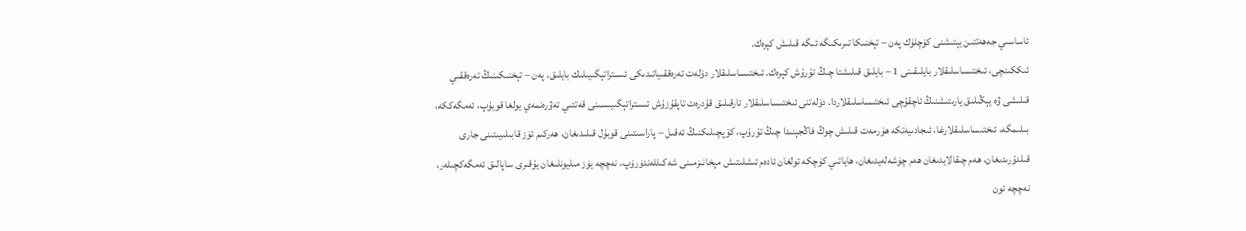ئاساسىي جەھەتتىن يېتىشنى كۈچلۈك پەن – تېخنىكا تىرىكىگە ئىگە قىلىش كېرەك.
ئىككىنچى، ئىختىساسلىقلار بايلىقىنى 1 – بايلىق قىلىشتا چىڭ تۇرۇش كېرەك. ئىختىساسلىقلار دۆلەت تەرەققىياتىدىكى ئىستراتېگىيىلىك بايلىق، پەن – تېخنىكىنىڭ تەرەققىي قىلىشى ۋە يېڭىلىق يارىتىشنىڭ ئاچقۇچى ئىختىساسلىقلاردا. دۆلەتنى ئىختىساسلىقلار ئارقىلىق قۇدرەت تاپقۇزۇش ئىستراتېگىيىسىنى قەتئىي تەۋرەنمەي يولغا قويۇپ، ئەمگەككە، بىلىمگە، ئىختىساسلىقلارغا، ئىجادىيەتكە ھۆرمەت قىلىش چوڭ فاڭجېنىدا چىڭ تۇرۇپ، كۆپچىلىكنىڭ ئەقىل – پاراسىتىنى قوبۇل قىلىدىغان، ھەركىم ئۆز قابىلىيىتىنى جارى قىلدۇرىدىغان، ھەم چىقالايدىغان ھەم چۈشەلەيدىغان، ھاياتىي كۈچكە تولغان ئادەم ئىشلىتىش مېخانىزمىنى شەكىللەندۈرۈپ، نەچچە يۈز مىليونلىغان يۇقىرى ساپالىق ئەمگەكچىلەر، نەچچە ئون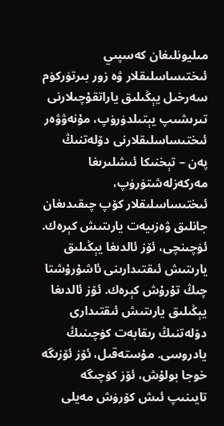مىليونلىغان كەسپىي ئىختىساسلىقلار ۋە زور بىرتۈركۈم سەرخىل يېڭىلىق ياراتقۇچىلارنى تىرىشىپ يېتىلدۈرۈپ، مۇنەۋۋەر ئىختىساسلىقلارنى دۆلەتنىڭ پەن – تېخنىكا ئىشلىرىغا مەركەزلەشتۈرۈپ، ئىختىساسلىقلار كۆپ چىقىدىغان جانلىق ۋەزىيەت يارىتىش كېرەك.
ئۈچىنچى، ئۆز ئالدىغا يېڭىلىق يارىتىش ئىقتىدارىنى ئاشۇرۇشتا چىڭ تۇرۇش كېرەك. ئۆز ئالدىغا يېڭىلىق يارىتىش ئىقتىدارى دۆلەتنىڭ رىقابەت كۈچىنىڭ يادروسى. مۇستەقىل، ئۆز ئۆزىگە خوجا بولۇش، ئۆز كۈچىگە تايىنىپ ئىش كۆرۈش مەيلى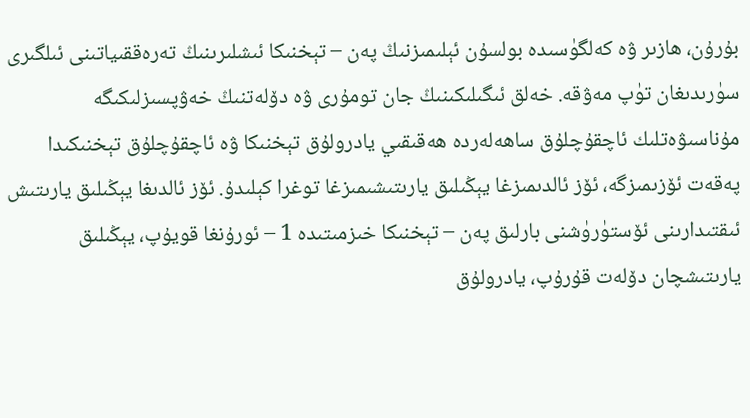بۇرۇن، ھازىر ۋە كەلگۈسىدە بولسۇن ئېلىمىزنىڭ پەن – تېخنىكا ئىشلىرىنىڭ تەرەققىياتىنى ئىلگىرى سۈرىدىغان تۈپ مەۋقە. خەلق ئىگىلىكىنىڭ جان تومۇرى ۋە دۆلەتنىڭ خەۋپسىزلىكىگە مۇناسىۋەتلىك ئاچقۇچلۇق ساھەلەردە ھەقىقىي يادرولۇق تېخنىكا ۋە ئاچقۇچلۇق تېخنىكىدا پەقەت ئۆزىمىزگە، ئۆز ئالدىمىزغا يېڭىلىق يارىتىشىمىزغا توغرا كېلىدۇ. ئۆز ئالدىغا يېڭىلىق يارىتىش ئىقتىدارىنى ئۆستۈرۈشنى بارلىق پەن – تېخنىكا خىزمىتىدە 1 – ئورۇنغا قويۇپ، يېڭىلىق يارىتىشچان دۆلەت قۇرۇپ، يادرولۇق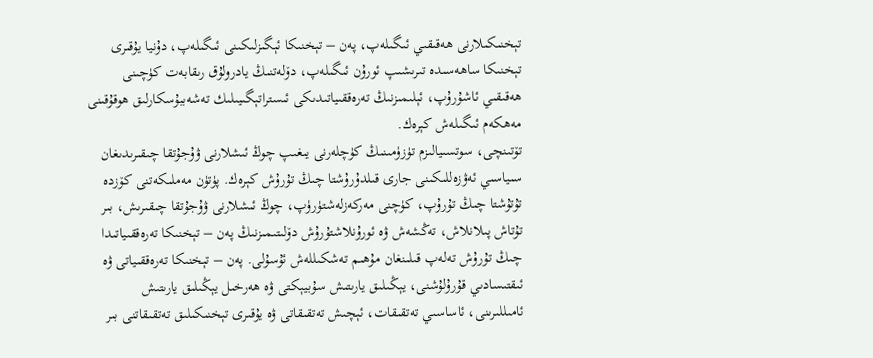تېخنىكىلارنى ھەقىقىي ئىگىلەپ، پەن – تېخنىكا ئېگىزلىكىنى ئىگىلەپ، دۇنيا يۇقىرى تېخنىكا ساھەسىدە تىرىشىپ ئورۇن ئىگىلەپ، دۆلەتنىڭ يادرولۇق رىقابەت كۈچىنى ھەقىقىي ئاشۇرۇپ، ئېلىمىزنىڭ تەرەققىياتىدىكى ئىستراتېگىيىلىك تەشەببۇسكارلىق ھوقۇقىنى مەھكەم ئىگىلەش كېرەك.
تۆتىنچى، سوتسىيالىزم تۈزۈمىنىڭ كۈچلەرنى يىغىپ چوڭ ئىشلارنى ۋۇجۇتقا چىقىرىدىغان سىياسىي ئەۋزەللىكىنى جارى قىلدۇرۇشتا چىڭ تۇرۇش كېرەك. پۈتۈن مەملىكەتنى كۆزدە تۇتۇشتا چىڭ تۇرۇپ، كۈچنى مەركەزلەشتۈرۈپ، چوڭ ئىشلارنى ۋۇجۇتقا چىقىرىش، بىر تۇتاش پىلانلاش، تەڭشەش ۋە ئورۇنلاشتۇرۇش دۆلىتىمىزنىڭ پەن – تېخنىكا تەرەققىياتىدا چىڭ تۇرۇش تەلەپ قىلىنغان مۇھىم تەشكىللەش ئۇسۇلى. پەن – تېخنىكا تەرەققىياتى ۋە ئىقتىسادىي قۇرۇلۇشنى، يېڭىلىق يارىتىش سۇبيېكتى ۋە ھەرخىل يېڭىلىق يارىتىش ئامىللىرىنى، ئاساسىي تەتقىقات، ئېچىش تەتقىقاتى ۋە يۇقىرى تېخنىكىلىق تەتقىقاتنى بىر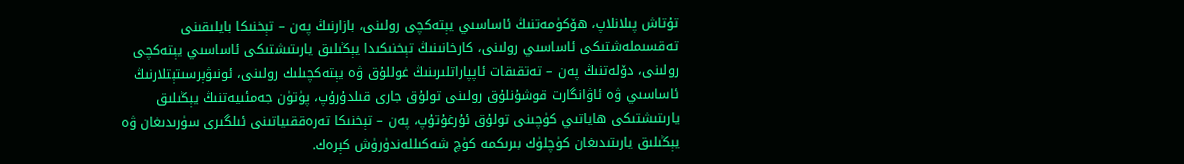تۇتاش پىلانلاپ، ھۆكۈمەتنىڭ ئاساسىي يېتەكچى رولىنى، بازارنىڭ پەن – تېخنىكا بايلىقىنى تەقسىملەشتىكى ئاساسىي رولىنى، كارخانىنىڭ تېخنىكىدا يېڭىلىق يارىتىشتىكى ئاساسىي يېتەكچى رولىنى، دۆلەتنىڭ پەن – تەتقىقات ئاپپاراتلىرىنىڭ غوللۇق ۋە يېتەكچىلىك رولىنى، ئونىۋېرسىتېتلارنىڭ ئاساسىي ۋە ئاۋانگارت قوشۇنلۇق رولىنى تولۇق جارى قىلدۇرۇپ، پۈتۈن جەمئىيەتنىڭ يېڭىلىق يارىتىشتىكى ھاياتىي كۈچىنى تولۇق ئۇرغۇتۇپ، پەن – تېخنىكا تەرەققىياتىنى ئىلگىرى سۈرىدىغان ۋە يېڭىلىق يارىتىدىغان كۈچلۈك بىرىكمە كۈچ شەكىللەندۈرۈش كېرەك.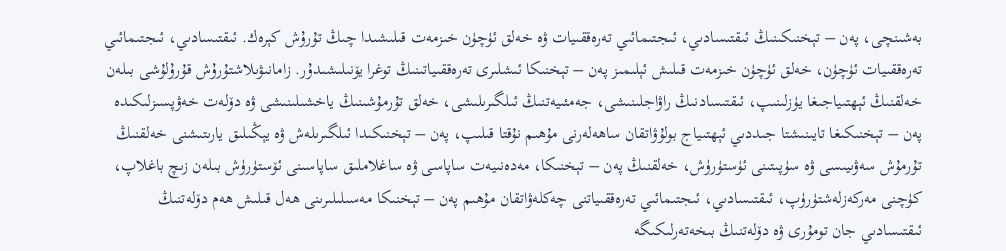بەشىنچى، پەن – تېخنىكىنىڭ ئىقتىسادىي، ئىجتىمائىي تەرەققىيات ۋە خەلق ئۈچۈن خىزمەت قىلىشىدا چىڭ تۇرۇش كېرەك. ئىقتىسادىي، ئىجتىمائىي تەرەققىيات ئۈچۈن، خەلق ئۈچۈن خىزمەت قىلىش ئېلىمىز پەن – تېخنىكا ئىشلىرى تەرەققىياتىنىڭ توغرا يۆنىلىشىدۇر. زامانىۋىلاشتۇرۇش قۇرۇلۇشى بىلەن خەلقنىڭ ئېھتىياجىغا يۈزلىنىپ، ئىقتىسادنىڭ راۋاجلىنىشى، جەمئىيەتنىڭ ئىلگىرىلىشى، خەلق تۇرمۇشىنىڭ ياخشىلىنىشى ۋە دۆلەت خەۋپسىزلىكىدە پەن – تېخنىكىغا تايىنىشتا جىددىي ئېھتىياج بولۇۋاتقان ساھەلەرنى مۇھىم نۇقتا قىلىپ، پەن – تېخنىكىدا ئىلگىرىلەش ۋە يېڭىلىق يارىتىشنى خەلقنىڭ تۇرمۇش سەۋىيىسى ۋە سۈپىتىنى ئۈستۈرۈش، خەلقنىڭ پەن – تېخنىكا، مەدەنىيەت ساپاسى ۋە ساغلاملىق ساپاسىنى ئۆستۈرۈش بىلەن زىچ باغلاپ، كۈچنى مەركەزلەشتۈرۈپ، ئىقتىسادىي، ئىجتىمائىي تەرەققىياتنى چەكلەۋاتقان مۇھىم پەن – تېخنىكا مەسىلىلىرىنى ھەل قىلىش ھەم دۆلەتنىڭ ئىقتىسادىي جان تومۇرى ۋە دۆلەتنىڭ بىخەتەرلىكىگە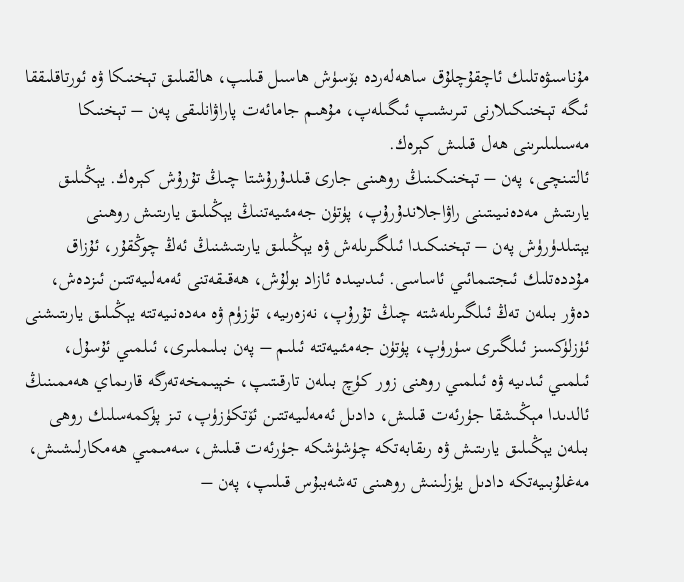مۇناسىۋەتلىك ئاچقۇچلۇق ساھەلەردە بۆسۈش ھاسىل قىلىپ، ھالقىلىق تېخنىكا ۋە ئورتاقلىققا ئىگە تېخنىكىلارنى تىرىشىپ ئىگىلەپ، مۇھىم جامائەت پاراۋانلىقى پەن – تېخنىكا مەسىلىلىرىنى ھەل قىلىش كېرەك.
ئالتىنچى، پەن – تېخنىكىنىڭ روھىنى جارى قىلدۇرۇشتا چىڭ تۇرۇش كېرەك. يېڭىلىق يارىتىش مەدەنىيىتىنى راۋاجلاندۇرۇپ، پۈتۈن جەمئىيەتنىڭ يېڭىلىق يارىتىش روھىنى يېتىلدۈرۈش پەن – تېخنىكىدا ئىلگىرىلەش ۋە يېڭىلىق يارىتىشنىڭ ئەڭ چوڭقۇر، ئۇزاق مۇددەتلىك ئىجتىمائىي ئاساسى. ئىدىيىدە ئازاد بولۇش، ھەقىقەتنى ئەمەلىيەتتىن ئىزدەش، دەۋر بىلەن تەڭ ئىلگىرىلەشتە چىڭ تۇرۇپ، نەزەرىيە، تۈزۈم ۋە مەدەنىيەتتە يېڭىلىق يارىتىشنى ئۈزلۈكسىز ئىلگىرى سۈرۈپ، پۈتۈن جەمئىيەتتە ئىلىم – پەن بىلىملىرى، ئىلمىي ئۇسۇل، ئىلمىي ئىدىيە ۋە ئىلمىي روھنى زور كۈچ بىلەن تارقىتىپ، خېيىمخەتەرگە قارىماي ھەممىنىڭ ئالدىدا مېڭىشقا جۈرئەت قىلىش، دادىل ئەمەلىيەتتىن ئۆتكۈزۈپ، تىز پۈكمەسلىك روھى بىلەن يېڭىلىق يارىتىش ۋە رىقابەتكە چۈشۈشكە جۈرئەت قىلىش، سەمىمىي ھەمكارلىشىش، مەغلۇبىيەتكە دادىل يۈزلىنىش روھىنى تەشەببۇس قىلىپ، پەن –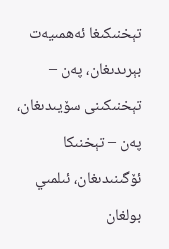تېخنىكىغا ئەھمىيەت بېرىدىغان، پەن – تېخنىكىنى سۆيىدىغان، پەن – تېخنىكا ئۆگىنىدىغان، ئىلمىي بولغان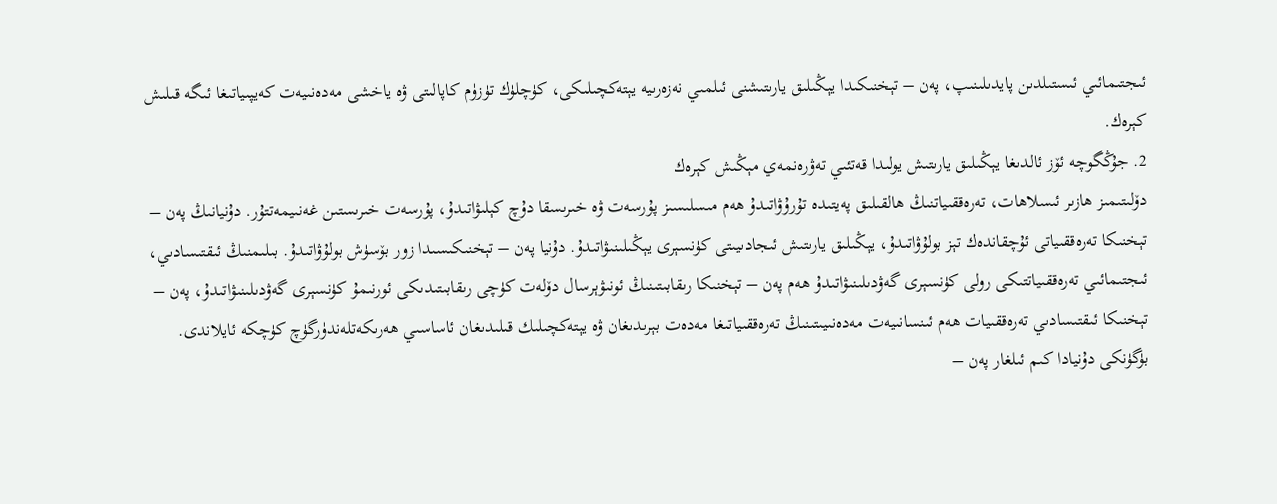ئىجتىمائىي ئىستىلدىن پايدىلىنىپ، پەن – تېخنىكىدا يېڭىلىق يارىتىشنى ئىلمىي نەزەرىيە يېتەكچىلىكى، كۈچلۈك تۈزۈم كاپالىتى ۋە ياخشى مەدەنىيەت كەيپىياتىغا ئىگە قىلىش كېرەك.
2. جۇڭگوچە ئۆز ئالدىغا يېڭىلىق يارىتىش يولىدا قەتئىي تەۋرەنمەي مېڭىش كېرەك
دۆلىتىمىز ھازىر ئىسلاھات، تەرەققىياتنىڭ ھالقىلىق پەيتىدە تۇرۇۋاتىدۇ ھەم مىسلىسىز پۇرسەت ۋە خىرىسقا دۇچ كېلىۋاتىدۇ، پۇرسەت خىرىستىن غەنىيمەتتۇر. دۇنيانىڭ پەن – تېخنىكا تەرەققىياتى ئۇچقاندەك تېز بولۇۋاتىدۇ، يېڭىلىق يارىتىش ئىجادىيىتى كۈنسېرى يېڭىلىنىۋاتىدۇ. دۇنيا پەن – تېخنىكىسىدا زور بۆسۈش بولۇۋاتىدۇ. بىلىمنىڭ ئىقتىسادىي، ئىجتىمائىي تەرەققىياتتىكى رولى كۈنسېرى گەۋدىلىنىۋاتىدۇ ھەم پەن – تېخنىكا رىقابىتىنىڭ ئونىۋېرسال دۆلەت كۈچى رىقابىتىدىكى ئورنىمۇ كۈنسېرى گەۋدىلىنىۋاتىدۇ، پەن – تېخنىكا ئىقتىسادىي تەرەققىيات ھەم ئىنسانىيەت مەدەنىيىتىنىڭ تەرەققىياتىغا مەدەت بېرىدىغان ۋە يېتەكچىلىك قىلىدىغان ئاساسىي ھەرىكەتلەندۈرگۈچ كۈچكە ئايلاندى. بۈگۈنكى دۇنيادا كىم ئىلغار پەن –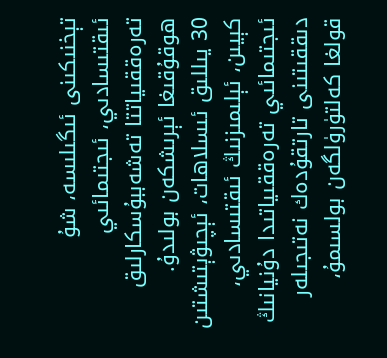تېخنىكىنى ئىگىلىسە، شۇ ئىقتىسادىي، ئىجتىمائىي تەرەققىياتتا تەشەببۇسكارلىق ھوقۇقىغا ئېرىشكەن بولىدۇ.
30 يىللىق ئىسلاھات، ئېچىۋېتىشتىن كېيىن، ئېلىمىزنىڭ ئىقتىسادىي، ئىجتىمائىي تەرەققىياتىدا دۇنيانىڭ دىققىتىنى تارتقۇدەك نەتىجىلەر قولغا كەلتۈرۈلگەن بولسىمۇ،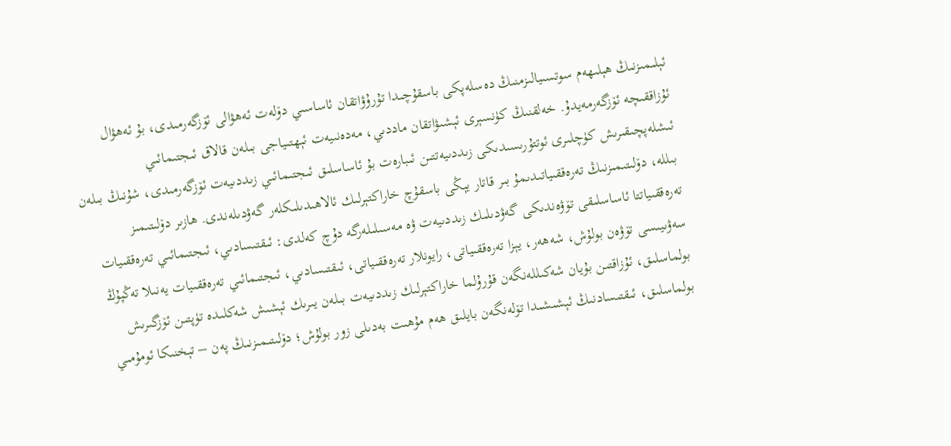ئېلىمىزنىڭ ھېلىھەم سوتسىيالىزمنىڭ دەسلەپكى باسقۇچىدا تۇرۇۋاتقان ئاساسىي دۆلەت ئەھۋالى ئۆزگەرمىدى، بۇ ئەھۋال ئۇزاققىچە ئۆزگەرمەيدۇ. خەلقنىڭ كۈنسېرى ئېشىۋاتقان ماددىي، مەدەنىيەت ئېھتىياجى بىلەن قالاق ئىجتىمائىي ئىشلەپچىقىرىش كۈچلىرى ئوتتۇرىسىدىكى زىددىيەتتىن ئىبارەت بۇ ئاساسلىق ئىجتىمائىي زىددىيەت ئۆزگەرمىدى، شۇنىڭ بىلەن بىللە، دۆلىتىمىزنىڭ تەرەققىياتىدىمۇ بىر قاتار يېڭى باسقۇچ خاراكتېرلىك ئالاھىدىلىكلەر گەۋدىلەندى. ھازىر دۆلىتىمىز تەرەققىياتتا ئاساسلىقى تۆۋەندىكى گەۋدىلىك زىددىيەت ۋە مەسىلىلەرگە دۇچ كەلدى: ئىقتىسادىي، ئىجتىمائىي تەرەققىيات سەۋىيىسى تۆۋەن بولۇش، شەھەر، يېزا تەرەققىياتى، رايونلار تەرەققىياتى، ئىقتىسادىي، ئىجتىمائىي تەرەققىيات يەنىلا تەڭپۇڭ بولماسلىق، ئۇزاقتىن بۇيان شەكىللەنگەن قۇرۇلما خاراكتېرلىك زىددىيەت بىلەن يىرىك ئېشىش شەكلىدە تۈپتىن ئۆزگىرىش بولماسلىق، ئىقتىسادنىڭ ئېشىشىدا تۆلەنگەن بايلىق ھەم مۇھىت بەدىلى زور بولۇش؛ دۆلىتىمىزنىڭ پەن – تېخنىكا ئومۇمىي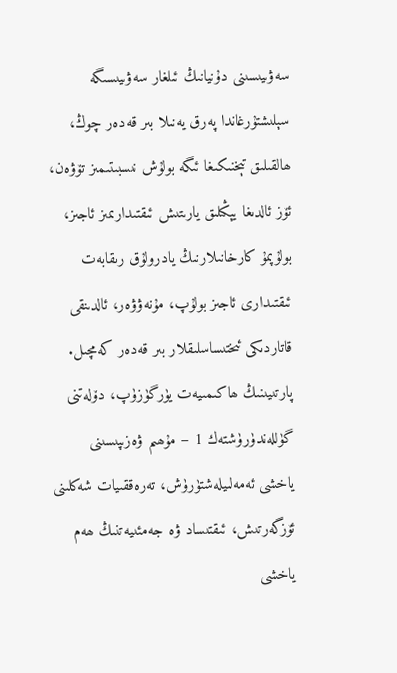سەۋىيىسىنى دۇنيانىڭ ئىلغار سەۋىيىسىگە سېلىشتۇرغاندا پەرق يەنىلا بىر قەدەر چوڭ، ھالقىلىق تېخنىكىغا ئىگە بولۇش نىسبىتىمىز تۆۋەن، ئۆز ئالدىغا يېڭىلىق يارىتىش ئىقتىدارىمىز ئاجىز، بولۇپمۇ كارخانىلارنىڭ يادرولۇق رىقابەت ئىقتىدارى ئاجىز بولۇپ، مۇنەۋۋەر، ئالدىنقى قاتاردىكى ئىختىساسلىقلار بىر قەدەر كەمچىل. پارتىيىنىڭ ھاكىمىيەت يۈرگۈزۈپ، دۆلەتنى گۈللەندۈرۈشتەك 1 – مۇھىم ۋەزىپىسىنى ياخشى ئەمەلىيلەشتۈرۈش، تەرەققىيات شەكلىنى ئۆزگەرتىش، ئىقتىساد ۋە جەمئىيەتنىڭ ھەم ياخشى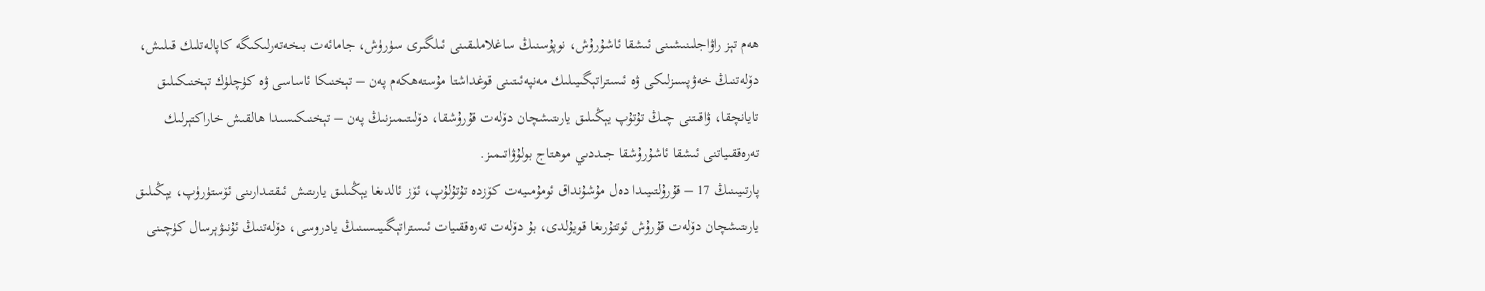ھەم تېز راۋاجلىنىشىنى ئىشقا ئاشۇرۇش، نوپۇسنىڭ ساغلاملىقىنى ئىلگىرى سۈرۈش، جامائەت بىخەتەرلىكىگە كاپالەتلىك قىلىش، دۆلەتنىڭ خەۋپسىزلىكى ۋە ئىستراتېگىيىلىك مەنپەئىتىنى قوغداشتا مۇستەھكەم پەن – تېخنىكا ئاساسى ۋە كۈچلۈك تېخنىكىلىق تايانچقا، ۋاقىتنى چىڭ تۇتۇپ يېڭىلىق يارىتىشچان دۆلەت قۇرۇشقا، دۆلىتىمىزنىڭ پەن – تېخنىكىسىدا ھالقىش خاراكتېرلىك تەرەققىياتنى ئىشقا ئاشۇرۇشقا جىددىي موھتاج بولۇۋاتىمىز.
پارتىيىنىڭ 17 – قۇرۇلتىيىدا دەل مۇشۇنداق ئومۇمىيەت كۆزدە تۇتۇلۇپ، ئۆز ئالدىغا يېڭىلىق يارىتىش ئىقتىدارىنى ئۆستۈرۈپ، يېڭىلىق يارىتىشچان دۆلەت قۇرۇش ئوتتۇرىغا قويۇلدى، بۇ دۆلەت تەرەققىيات ئىستراتېگىيىسىنىڭ يادروسى، دۆلەتنىڭ ئۇنىۋېرسال كۈچىنى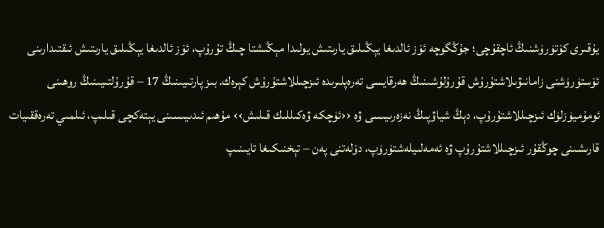يۇقىرى كۆتۈرۈشنىڭ ئاچقۇچى؛ جۇڭگوچە ئۆز ئالدىغا يېڭىلىق يارىتىش يولىدا مېڭىشتا چىڭ تۇرۇپ، ئۆز ئالدىغا يېڭىلىق يارىتىش ئىقتىدارىنى ئۆستۈرۈشنى زامانىۋىلاشتۇرۇش قۇرۇلۇشىنىڭ ھەرقايسى تەرەپلىرىدە ئىزچىللاشتۇرۇش كېرەك. بىز پارتىيىنىڭ 17 – قۇرۇلتىيىنىڭ روھىنى ئومۇميۈزلۈك ئىزچىللاشتۇرۇپ، دېڭ شياۋپىڭ نەزەرىيىسى ۋە ‹‹ئۈچكە ۋەكىللىك قىلىش›› مۇھىم ئىدىيىسىنى يېتەكچى قىلىپ، ئىلمىي تەرەققىيات قارىشىنى چوڭقۇر ئىزچىللاشتۇرۇپ ۋە ئەمەلىيلەشتۈرۈپ، دۆلەتنى پەن – تېخنىكىغا تايىنىپ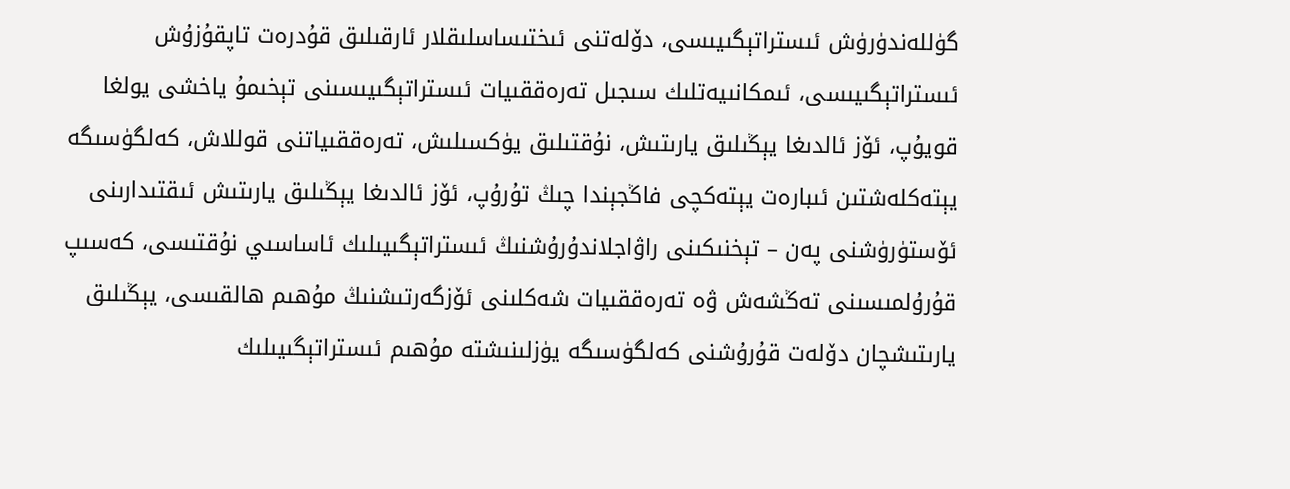گۈللەندۈرۈش ئىستراتېگىيىسى، دۆلەتنى ئىختىساسلىقلار ئارقىلىق قۇدرەت تاپقۇزۇش ئىستراتېگىيىسى، ئىمكانىيەتلىك سىجىل تەرەققىيات ئىستراتېگىيىسىنى تېخىمۇ ياخشى يولغا قويۇپ، ئۆز ئالدىغا يېڭىلىق يارىتىش، نۇقتىلىق يۈكسىلىش، تەرەققىياتنى قوللاش، كەلگۈسىگە يېتەكلەشتىن ئىبارەت يېتەكچى فاڭجېندا چىڭ تۇرۇپ، ئۆز ئالدىغا يېڭىلىق يارىتىش ئىقتىدارىنى ئۆستۈرۈشنى پەن – تېخنىكىنى راۋاجلاندۇرۇشنىڭ ئىستراتېگىيىلىك ئاساسىي نۇقتىسى، كەسىپ قۇرۇلمىسىنى تەڭشەش ۋە تەرەققىيات شەكلىنى ئۆزگەرتىشنىڭ مۇھىم ھالقىسى، يېڭىلىق يارىتىشچان دۆلەت قۇرۇشنى كەلگۈسىگە يۈزلىنىشتە مۇھىم ئىستراتېگىيىلىك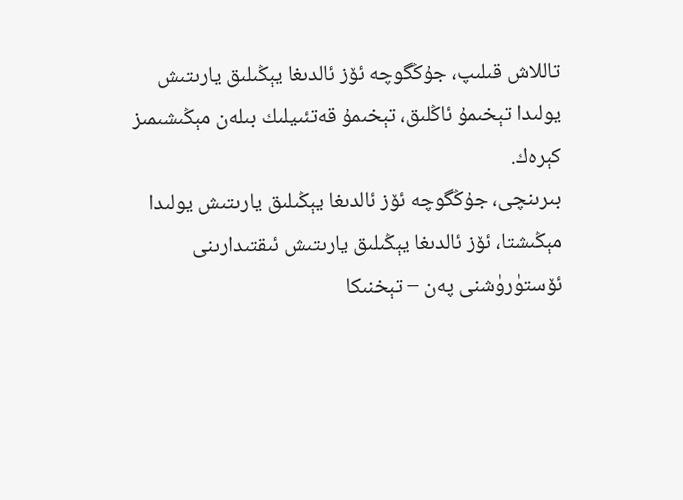تاللاش قىلىپ، جۇڭگوچە ئۆز ئالدىغا يېڭىلىق يارىتىش يولىدا تېخىمۇ ئاڭلىق، تېخىمۇ قەتئىيلىك بىلەن مېڭىشىمىز كېرەك.
بىرىنچى، جۇڭگوچە ئۆز ئالدىغا يېڭىلىق يارىتىش يولىدا مېڭىشتا، ئۆز ئالدىغا يېڭىلىق يارىتىش ئىقتىدارىنى ئۆستۈرۈشنى پەن – تېخنىكا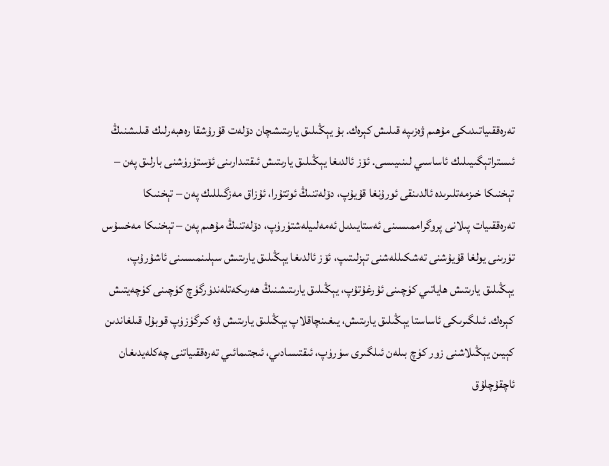تەرەققىياتىدىكى مۇھىم ۋەزىپە قىلىش كېرەك. بۇ يېڭىلىق يارىتىشچان دۆلەت قۇرۇشقا رەھبەرلىك قىلىشنىڭ ئىستراتېگىيىلىك ئاساسىي لىنىيىسى. ئۆز ئالدىغا يېڭىلىق يارىتىش ئىقتىدارىنى ئۆستۈرۈشنى بارلىق پەن – تېخنىكا خىزمەتلىرىدە ئالدىنقى ئورۇنغا قۇيۇپ، دۆلەتنىڭ ئوتتۇرا، ئۇزاق مەزگىللىك پەن – تېخنىكا تەرەققىيات پىلانى پروگراممىسىنى ئەستايىدىل ئەمەلىيلەشتۈرۈپ، دۆلەتنىڭ مۇھىم پەن – تېخنىكا مەخسۇس تۈرىنى يولغا قۇيۇشنى تەشكىللەشنى تېزلىتىپ، ئۆز ئالدىغا يېڭىلىق يارىتىش سېلىنمىسىنى ئاشۇرۇپ، يېڭىلىق يارىتىش ھاياتىي كۈچىنى ئۇرغۇتۇپ، يېڭىلىق يارىتىشنىڭ ھەرىكەتلەندۈرگۈچ كۈچىنى كۈچەيتىش كېرەك. ئىلگىرىكى ئاساستا يېڭىلىق يارىتىش، يىغىنچاقلاپ يېڭىلىق يارىتىش ۋە كىرگۈزۈپ قوبۇل قىلغاندىن كېيىن يېڭىلاشنى زور كۈچ بىلەن ئىلگىرى سۈرۈپ، ئىقتىسادىي، ئىجتىمائىي تەرەققىياتنى چەكلەيدىغان ئاچقۇچلۇق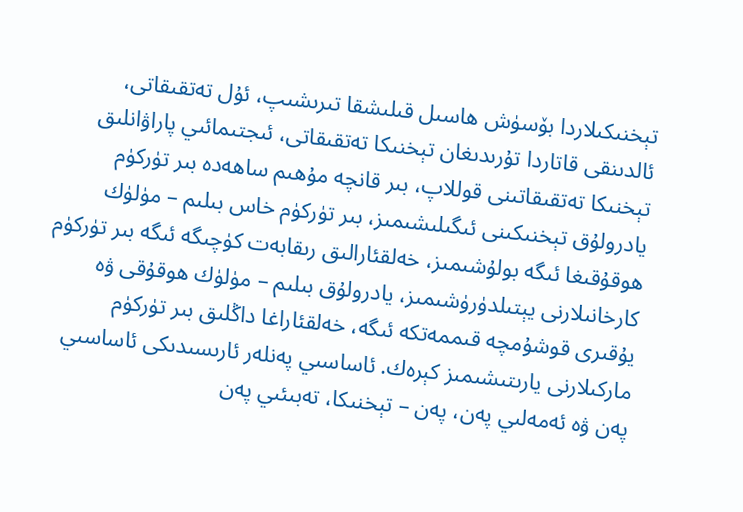تېخنىكىلاردا بۆسۈش ھاسىل قىلىشقا تىرىشىپ، ئۇل تەتقىقاتى، ئالدىنقى قاتاردا تۇرىدىغان تېخنىكا تەتقىقاتى، ئىجتىمائىي پاراۋانلىق تېخنىكا تەتقىقاتىنى قوللاپ، بىر قانچە مۇھىم ساھەدە بىر تۈركۈم يادرولۇق تېخنىكىنى ئىگىلىشىمىز، بىر تۈركۈم خاس بىلىم – مۈلۈك ھوقۇقىغا ئىگە بولۇشىمىز، خەلقئارالىق رىقابەت كۈچىگە ئىگە بىر تۈركۈم كارخانىلارنى يېتىلدۈرۈشىمىز، يادرولۇق بىلىم – مۈلۈك ھوقۇقى ۋە يۇقىرى قوشۇمچە قىممەتكە ئىگە، خەلقئاراغا داڭلىق بىر تۈركۈم ماركىلارنى يارىتىشىمىز كېرەك. ئاساسىي پەنلەر ئارىسىدىكى ئاساسىي پەن ۋە ئەمەلىي پەن، پەن – تېخنىكا، تەبىئىي پەن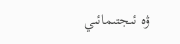ۋە ئىجتىمائىي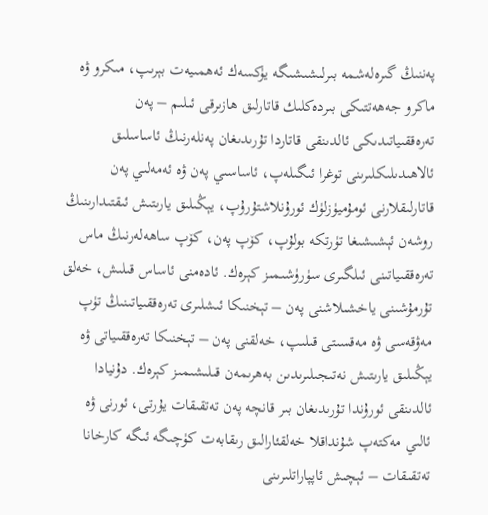پەننىڭ گىرەلەشمە بىرلىشىشىگە يۈكسەك ئەھمىيەت بېرىپ، مىكرو ۋە ماكرو جەھەتتىكى بىردەكلىك قاتارلىق ھازىرقى ئىلىم – پەن تەرەققىياتىدىكى ئالدىنقى قاتاردا تۇرىدىغان پەنلەرنىڭ ئاساسلىق ئالاھىدىلىكلىرىنى توغرا ئىگىلەپ، ئاساسىي پەن ۋە ئەمەلىي پەن قاتارلىقلارنى ئومۇميۈزلۈك ئورۇنلاشتۇرۇپ، يېڭىلىق يارىتىش ئىقتىدارىنىڭ روشەن ئېشىشىغا تۈرتكە بولۇپ، كۆپ پەن، كۆپ ساھەلەرنىڭ ماس تەرەققىياتىنى ئىلگىرى سۈرۈشىمىز كېرەك. ئادەمنى ئاساس قىلىش، خەلق تۇرمۇشىنى ياخشىلاشنى پەن – تېخنىكا ئىشلىرى تەرەققىياتىنىڭ تۈپ مەۋقەسى ۋە مەقسىتى قىلىپ، خەلقنى پەن – تېخنىكا تەرەققىياتى ۋە يېڭىلىق يارىتىش نەتىجىلىرىدىن بەھرىمەن قىلىشىمىز كېرەك. دۇنيادا ئالدىنقى ئورۇندا تۇرىدىغان بىر قانچە پەن تەتقىقات يۇرتى، ئورنى ۋە ئالىي مەكتەپ شۇنداقلا خەلقئارالىق رىقابەت كۈچىگە ئىگە كارخانا تەتقىقات – ئېچىش ئاپپاراتلىرىنى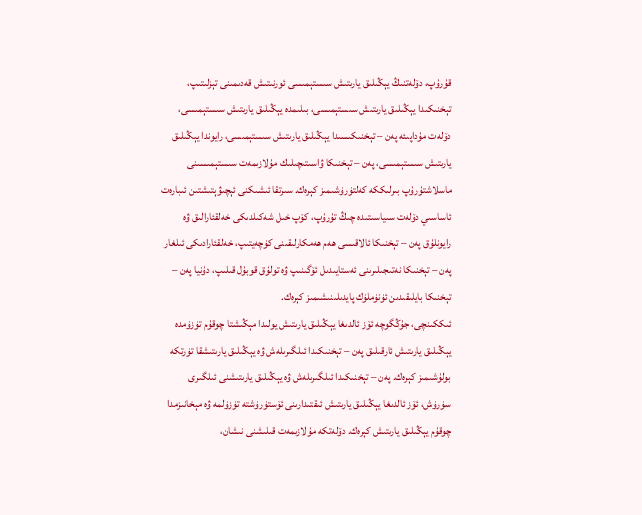قۇرۇپ، دۆلەتنىڭ يېڭىلىق يارىتىش سىستېمىسى ئورنىتىش قەدىمىنى تېزلىتىپ، تېخنىكىدا يېڭىلىق يارىتىش سىستېمىسى، بىلىمدە يېڭىلىق يارىتىش سىستېمىسى، دۆلەت مۇداپىئە پەن – تېخنىكىسىدا يېڭىلىق يارىتىش سىستېمىسى، رايوندا يېڭىلىق يارىتىش سىستېمىسى، پەن – تېخنىكا ۋاسىتىچىلىك مۇلازىمەت سىستېمىسىنى ماسلاشتۇرۇپ بىرلىككە كەلتۈرۈشىمىز كېرەك. سىرتقا ئىشىكنى ئېچىۋېتىشتىن ئىبارەت ئاساسىي دۆلەت سىياسىتىدە چىڭ تۇرۇپ، كۆپ خىل شەكىلدىكى خەلقئارالىق ۋە رايونلۇق پەن – تېخنىكا ئالاقىسى ھەم ھەمكارلىقىنى كۈچەيتىپ، خەلقئارادىكى ئىلغار پەن – تېخنىكا نەتىجىلىرىنى ئەستايىدىل ئۆگىنىپ ۋە تولۇق قوبۇل قىلىپ، دۇنيا پەن – تېخنىكا بايلىقىدىن ئۈنۈملۈك پايدىلىنىشىمىز كېرەك.
ئىككىنچى، جۇڭگوچە ئۆز ئالدىغا يېڭىلىق يارىتىش يولىدا مېڭىشتا چوقۇم تۈزۈمدە يېڭىلىق يارىتىش ئارقىلىق پەن – تېخنىكىدا ئىلگىرىلەش ۋە يېڭىلىق يارىتىشقا تۈرتكە بولۇشىمىز كېرەك. پەن – تېخنىكىدا ئىلگىرىلەش ۋە يېڭىلىق يارىتىشنى ئىلگىرى سۈرۈش، ئۆز ئالدىغا يېڭىلىق يارىتىش ئىقتىدارىنى ئۆستۈرۈشتە تۈزۈلمە ۋە مېخانىزمدا چوقۇم يېڭىلىق يارىتىش كېرەك. دۆلەتكە مۇلازىمەت قىلىشنى نىشان،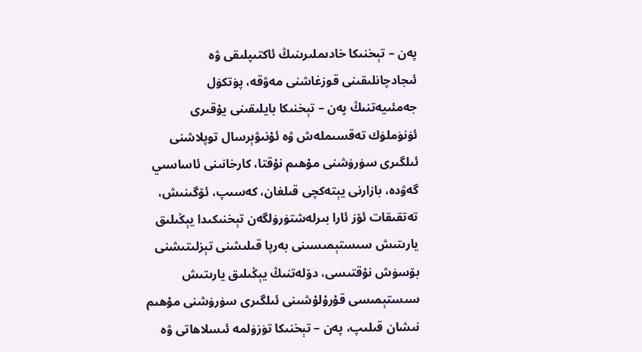پەن – تېخنىكا خادىملىرىنىڭ ئاكتىپلىقى ۋە ئىجادچانلىقىنى قوزغاشنى مەۋقە، پۈتكۈل جەمئىيەتنىڭ پەن – تېخنىكا بايلىقىنى يۇقىرى ئۈنۈملۈك تەقسىملەش ۋە ئۇنىۋېرسال توپلاشنى ئىلگىرى سۈرۈشنى مۇھىم نۇقتا، كارخانىنى ئاساسىي گەۋدە، بازارنى يېتەكچى قىلغان، كەسىپ، ئۆگىنىش، تەتقىقات ئۆز ئارا بىرلەشتۈرۈلگەن تېخنىكىدا يېڭىلىق يارىتىش سىستېمىسىنى بەرپا قىلىشنى تېزلىتىشنى بۆسۈش نۇقتىسى، دۆلەتنىڭ يېڭىلىق يارىتىش سىستېمىسى قۇرۇلۇشىنى ئىلگىرى سۈرۈشنى مۇھىم نىشان قىلىپ، پەن – تېخنىكا تۈزۈلمە ئىسلاھاتى ۋە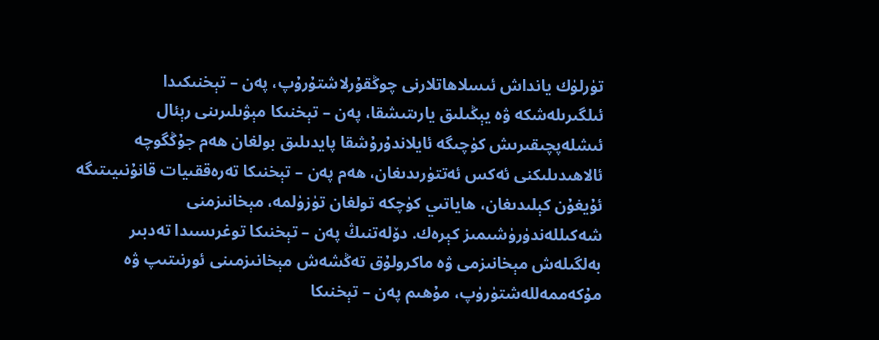تۈرلۈك يانداش ئىسلاھاتلارنى چوڭقۇرلاشتۇرۇپ، پەن – تېخنىكىدا ئىلگىرىلەشكە ۋە يېڭىلىق يارىتىشقا، پەن – تېخنىكا مېۋىلىرىنى رېئال ئىشلەپچىقىرىش كۈچىگە ئايلاندۇرۇشقا پايدىلىق بولغان ھەم جۇڭگوچە ئالاھىدىلىكنى ئەكس ئەتتۈرىدىغان، ھەم پەن – تېخنىكا تەرەققىيات قانۇنىيىتىگە ئۇيغۇن كېلىدىغان، ھاياتىي كۈچكە تولغان تۈزۈلمە، مېخانىزمنى شەكىللەندۈرۈشىمىز كېرەك. دۆلەتنىڭ پەن – تېخنىكا توغرىسىدا تەدبىر بەلگىلەش مېخانىزمى ۋە ماكرولۇق تەڭشەش مېخانىزمىنى ئورنىتىپ ۋە مۇكەممەللەشتۈرۈپ، مۇھىم پەن – تېخنىكا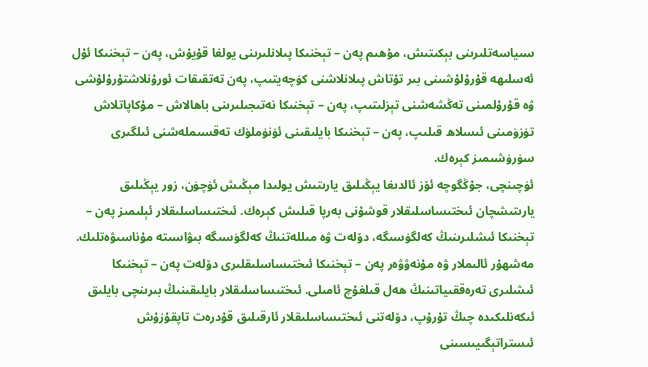سىياسەتلىرىنى بېكىتىش، مۇھىم پەن – تېخنىكا پىلانلىرىنى يولغا قۇيۇش، پەن – تېخنىكا ئۇل ئەسلىھە قۇرۇلۇشىنى بىر تۇتاش پىلانلاشنى كۈچەيتىپ، پەن تەتقىقات ئورۇنلاشتۇرۇلۇشى ۋە قۇرۇلمىنى تەڭشەشنى تېزلىتىپ، پەن – تېخنىكا نەتىجىلىرىنى باھالاش – مۇكاپاتلاش تۈزۈمىنى ئىسلاھ قىلىپ، پەن – تېخنىكا بايلىقىنى ئۈنۈملۈك تەقسىملەشنى ئىلگىرى سۈرۈشىمىز كېرەك.
ئۈچىنچى، جۇڭگوچە ئۆز ئالدىغا يېڭىلىق يارىتىش يولىدا مېڭىش ئۈچۈن، زور يېڭىلىق يارىتىشچان ئىختىساسلىقلار قوشۇنى بەرپا قىلىش كېرەك. ئىختىساسلىقلار ئېلىمىز پەن – تېخنىكا ئىشلىرىنىڭ كەلگۈسىگە، دۆلەت ۋە مىللەتنىڭ كەلگۈسىگە بىۋاسىتە مۇناسىۋەتلىك. مەشھۇر ئالىملار ۋە مۇنەۋۋەر پەن – تېخنىكا ئىختىساسلىقلىرى دۆلەت پەن – تېخنىكا ئىشلىرى تەرەققىياتىنىڭ ھەل قىلغۇچ ئامىلى. ئىختىساسلىقلار بايلىقىنىڭ بىرىنچى بايلىق ئىكەنلىكىدە چىڭ تۇرۇپ، دۆلەتنى ئىختىساسلىقلار ئارقىلىق قۇدرەت تاپقۇزۇش ئىستراتېگىيىسىنى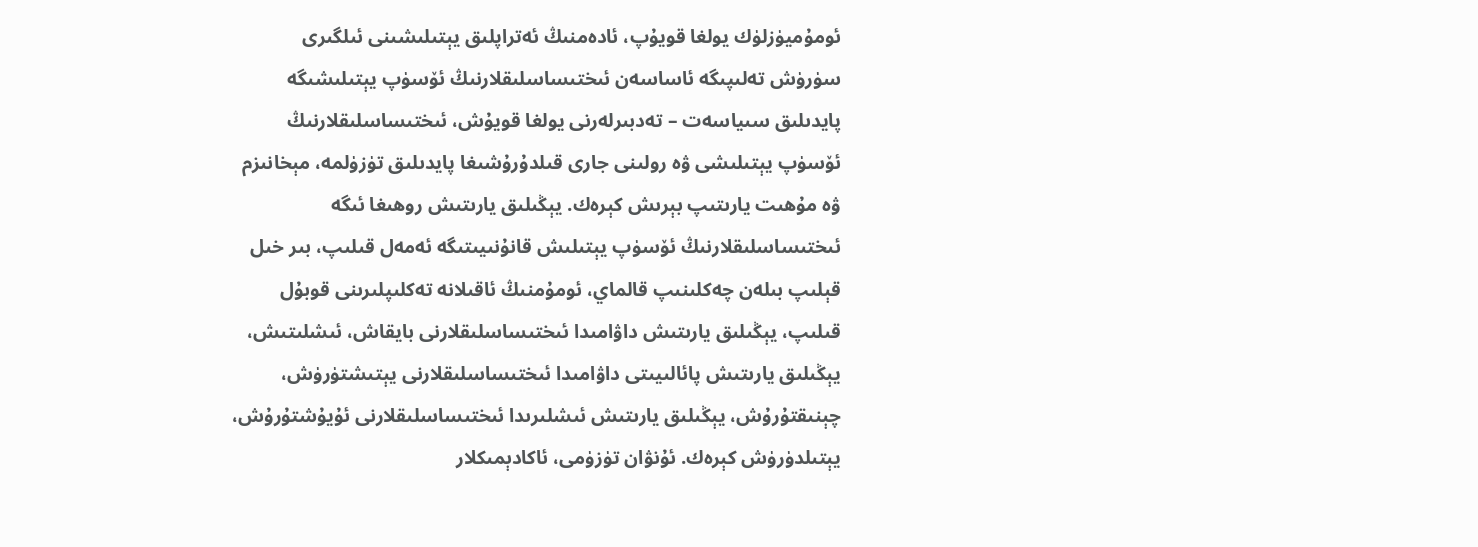ئومۇميۈزلۈك يولغا قويۇپ، ئادەمنىڭ ئەتراپلىق يېتىلىشىنى ئىلگىرى سۈرۈش تەلىپىگە ئاساسەن ئىختىساسلىقلارنىڭ ئۆسۈپ يېتىلىشىگە پايدىلىق سىياسەت – تەدبىرلەرنى يولغا قويۇش، ئىختىساسلىقلارنىڭ ئۆسۈپ يېتىلىشى ۋە رولىنى جارى قىلدۇرۇشىغا پايدىلىق تۈزۈلمە، مېخانىزم ۋە مۇھىت يارىتىپ بېرىش كېرەك. يېڭىلىق يارىتىش روھىغا ئىگە ئىختىساسلىقلارنىڭ ئۆسۈپ يېتىلىش قانۇنىيىتىگە ئەمەل قىلىپ، بىر خىل قېلىپ بىلەن چەكلىنىپ قالماي، ئومۇمنىڭ ئاقىلانە تەكلىپلىرىنى قوبۇل قىلىپ، يېڭىلىق يارىتىش داۋامىدا ئىختىساسلىقلارنى بايقاش، ئىشلىتىش، يېڭىلىق يارىتىش پائالىيىتى داۋامىدا ئىختىساسلىقلارنى يېتىشتۈرۈش، چېنىقتۇرۇش، يېڭىلىق يارىتىش ئىشلىرىدا ئىختىساسلىقلارنى ئۇيۇشتۇرۇش، يېتىلدۈرۈش كېرەك. ئۇنۋان تۈزۈمى، ئاكادېمىكلار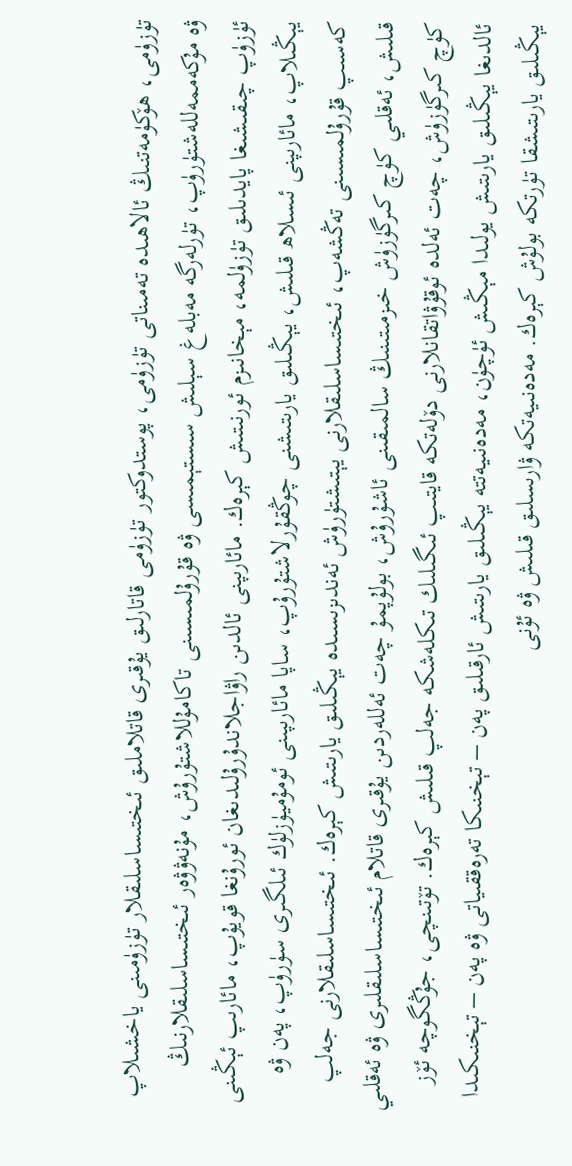تۈزۈمى، ھۆكۈمەتنىڭ ئالاھىدە تەمىناتى تۈزۈمى، پوستدوكتور تۈزۈمى قاتارلىق يۇقىرى قاتلاملىق ئىختىساسلىقلار تۈزۈمىنى ياخشىلاپ ۋە مۇكەممەللەشتۈرۈپ، تۈرلەرگە مەبلەغ سېلىش سىستېمىسى ۋە قۇرۇلمىسىنى تاكامۇللاشتۇرۇش، مۇنەۋۋەر ئىختىساسلىقلارنىڭ ئۈزۈپ چىقىشىغا پايدىلىق تۈزۈلمە، مېخانىزم ئورنىتىش كېرەك. مائارىپنى ئالدىن راۋاجلاندۇرۇلىدىغان ئورۇنغا قويۇپ، مائارىپ ئېڭىنى يېڭىلاپ، مائارىپنى ئىسلاھ قىلىش، يېڭىلىق يارىتىشنى چوڭقۇرلاشتۇرۇپ، ساپا مائارىپىنى ئومۇميۈزلۈك ئىلگىرى سۈرۈپ، پەن ۋە كەسىپ قۇرۇلمىسىنى تەڭشەپ، ئىختىساسلىقلارنى يېتىشتۈرۈش ئەندىزىسىدە يېڭىلىق يارىتىش كېرەك. ئىختىساسلىقلارنى جەلپ قىلىش، ئەقلىي كۈچ كىرگۈزۈش خىزمىتىنىڭ سالمىقىنى ئاشۇرۇش، بولۇپمۇ چەت ئەللەردىن يۇقىرى قاتلام ئىختىساسلىقلىرى ۋە ئەقلىي كۈچ كىرگۈزۈش، چەت ئەلدە ئوقۇۋاتقانلارنى دۆلەتكە قايتىپ ئىگىلىك تىكلەشكە جەلپ قىلىش كېرەك. تۆتىنچى، جۇڭگوچە ئۆز ئالدىغا يېڭىلىق يارىتىش يولىدا مېڭىش ئۈچۈن، مەدەنىيەتتە يېڭىلىق يارىتىش ئارقىلىق پەن – تېخنىكا تەرەققىياتى ۋە پەن – تېخنىكىدا يېڭىلىق يارىتىشقا تۈرتكە بولۇش كېرەك. مەدەنىيەتكە ۋارىسلىق قىلىش ۋە ئۇنى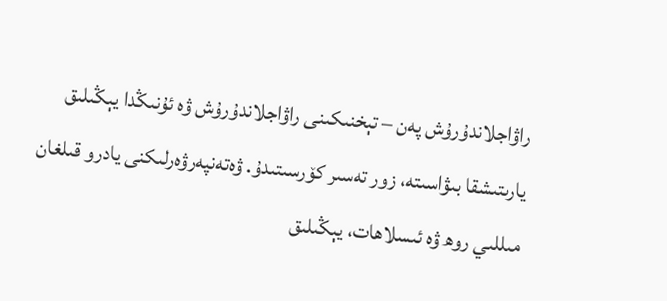راۋاجلاندۇرۇش پەن – تېخنىكىنى راۋاجلاندۇرۇش ۋە ئۇنىڭدا يېڭىلىق يارىتىشقا بىۋاسىتە، زور تەسىر كۆرسىتىدۇ. ۋەتەنپەرۋەرلىكنى يادرو قىلغان مىللىي روھ ۋە ئىسلاھات، يېڭىلىق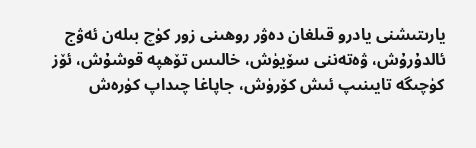يارىتىشنى يادرو قىلغان دەۋر روھىنى زور كۈچ بىلەن ئەۋج ئالدۇرۇش، ۋەتەننى سۆيۈش، خالىس تۆھپە قوشۇش، ئۆز كۈچىگە تايىنىپ ئىش كۆرۈش، جاپاغا چىداپ كۈرەش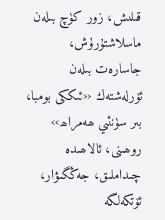قىلىش، زور كۈچ بىلەن ماسلاشتۇرۇش، جاسارەت بىلەن ئۆرلەشتەك ‹‹ئىككى بومبا، بىر سۈنئىي ھەمراھ›› روھىنى، ئالاھىدە چىداملىق، جەڭگىۋار، ئۆتكەلگە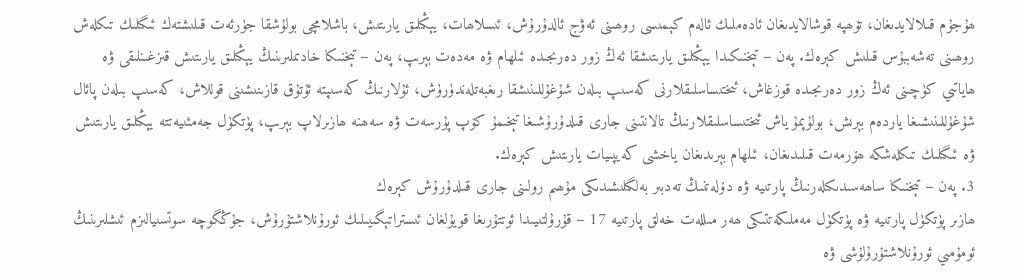ھۇجۇم قىلالايدىغان، تۆھپە قوشالايدىغان ئادەملىك ئالەم كېمىسى روھىنى ئەۋج ئالدۇرۇش، ئىسلاھات، يېڭىلىق يارىتىش، باشلامچى بولۇشقا جۈرئەت قىلىشتەك ئىگىلىك تىكلەش روھىنى تەشەببۇس قىلىش كېرەك. پەن – تېخنىكىدا يېڭىلىق يارىتىشقا ئەڭ زور دەرىجىدە ئىلھام ۋە مەدەت بېرىپ، پەن – تېخنىكا خادىملىرىنىڭ يېڭىلىق يارىتىش قىزغىنلىقى ۋە ھاياتىي كۈچىنى ئەڭ زور دەرىجىدە قوزغاش، ئىختىساسلىقلارنى كەسىپ بىلەن شۇغۇللىنىشقا رىغبەتلەندۈرۈش، ئۇلارنىڭ كەسىپتە ئۇتۇق قازىنىشىنى قوللاش، كەسىپ بىلەن پائال شۇغۇللىنىشىغا ياردەم بېرىش، بولۇپمۇ ياش ئىختىساسلىقلارنىڭ تالانتىنى جارى قىلدۇرۇشىغا تېخىمۇ كۆپ پۇرسەت ۋە سەھنە ھازىرلاپ بېرىپ، پۈتكۈل جەمئىيەتتە يېڭىلىق يارىتىش ۋە ئىگىلىك تىكلەشكە ھۆرمەت قىلىدىغان، ئىلھام بېرىدىغان ياخشى كەيپىيات يارىتىش كېرەك.
3. پەن – تېخنىكا ساھەسىدىكىلەرنىڭ پارتىيە ۋە دۆلەتنىڭ تەدبىر بەلگىلىشىدىكى مۇھىم رولىنى جارى قىلدۇرۇش كېرەك
ھازىر پۈتكۈل پارتىيە ۋە پۈتكۈل مەملىكەتتىكى ھەر مىللەت خەلق پارتىيە 17 – قۇرۇلتىيىدا ئوتتۇرىغا قويۇلغان ئىستراتېگىيىلىك ئورۇنلاشتۇرۇش، جۇڭگوچە سوتسىيالىزم ئىشلىرىنىڭ ئومۇمىي ئورۇنلاشتۇرۇلۇشى ۋە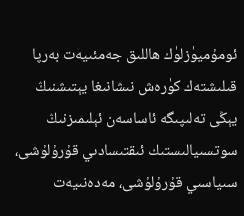ئومۇميۈزلۈك ھاللىق جەمئىيەت بەرپا قىلىشتەك كۈرەش نىشانىغا يېتىشنىڭ يېڭى تەلىپىگە ئاساسەن ئېلىمىزنىڭ سوتسىيالىستىك ئىقتىسادىي قۇرۇلۇشى، سىياسىي قۇرۇلۇشى، مەدەنىيەت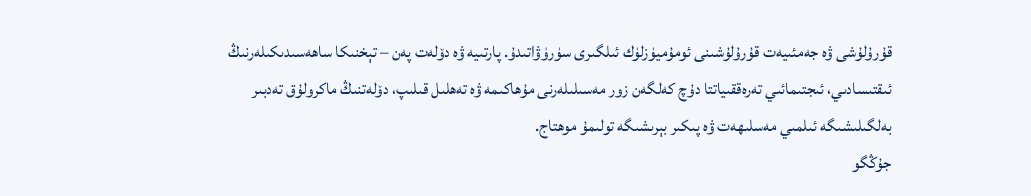قۇرۇلۇشى ۋە جەمئىيەت قۇرۇلۇشىنى ئومۇميۈزلۈك ئىلگىرى سۈرۈۋاتىدۇ. پارتىيە ۋە دۆلەت پەن – تېخنىكا ساھەسىدىكىلەرنىڭ ئىقتىسادىي، ئىجتىمائىي تەرەققىياتتا دۇچ كەلگەن زور مەسىلىلەرنى مۇھاكىمە ۋە تەھلىل قىلىپ، دۆلەتنىڭ ماكرولۇق تەدبىر بەلگىلىشىگە ئىلمىي مەسلىھەت ۋە پىكىر بېرىشىگە تولىمۇ موھتاج.
جۇڭگو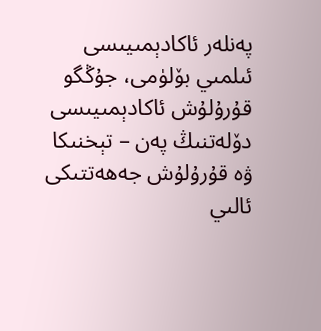پەنلەر ئاكادېمىيىسى ئىلمىي بۆلۈمى، جۇڭگو قۇرۇلۇش ئاكادېمىيىسى دۆلەتنىڭ پەن – تېخنىكا ۋە قۇرۇلۇش جەھەتتىكى ئالىي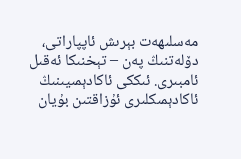مەسلىھەت بېرىش ئاپپاراتى، دۆلەتنىڭ پەن – تېخنىكا ئەقىل ئامبىرى. ئىككى ئاكادېمىيىنىڭ ئاكادېمىكلىرى ئۇزاقتىن بۇيان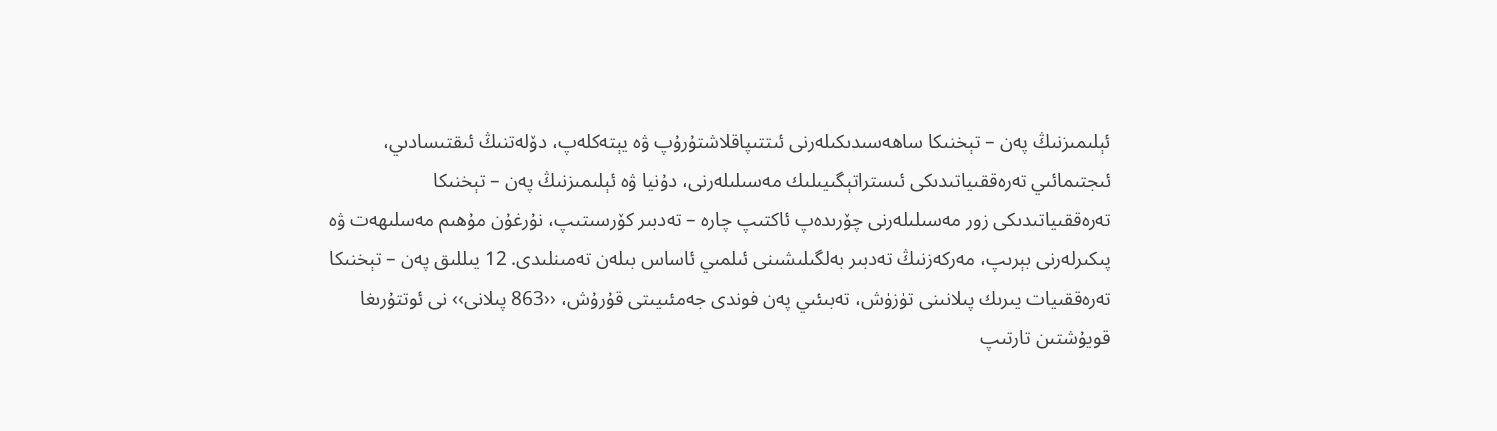ئېلىمىزنىڭ پەن – تېخنىكا ساھەسىدىكىلەرنى ئىتتىپاقلاشتۇرۇپ ۋە يېتەكلەپ، دۆلەتنىڭ ئىقتىسادىي، ئىجتىمائىي تەرەققىياتىدىكى ئىستراتېگىيىلىك مەسىلىلەرنى، دۇنيا ۋە ئېلىمىزنىڭ پەن – تېخنىكا تەرەققىياتىدىكى زور مەسىلىلەرنى چۆرىدەپ ئاكتىپ چارە – تەدبىر كۆرسىتىپ، نۇرغۇن مۇھىم مەسلىھەت ۋە پىكىرلەرنى بېرىپ، مەركەزنىڭ تەدبىر بەلگىلىشىنى ئىلمىي ئاساس بىلەن تەمىنلىدى. 12 يىللىق پەن – تېخنىكا تەرەققىيات يىرىك پىلانىنى تۈزۈش، تەبىئىي پەن فوندى جەمئىيىتى قۇرۇش، ‹‹863 پىلانى›› نى ئوتتۇرىغا قويۇشتىن تارتىپ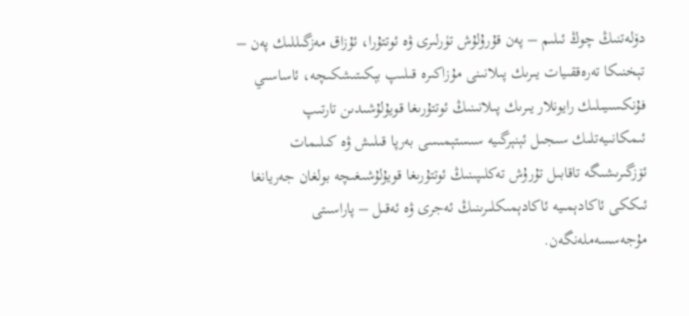دۆلەتنىڭ چوڭ ئىلىم – پەن قۇرۇلۇش تۈرلىرى ۋە ئوتتۇرا، ئۇزاق مەزگىللىك پەن – تېخنىكا تەرەققىيات يىرىك پىلانىنى مۇزاكىرە قىلىپ بېكىتىشكىچە، ئاساسىي فۇنكسىيىلىك رايونلار يىرىك پىلانىنىڭ ئوتتۇرىغا قويۇلۇشىدىن تارتىپ ئىمكانىيەتلىك سىجىل ئېنېرگىيە سىستېمىسى بەرپا قىلىش ۋە كىلىمات ئۆزگىرىشىگە تاقابىل تۇرۇش تەكلىپىنىڭ ئوتتۇرىغا قويۇلۇشىغىچە بولغان جەريانغا ئىككى ئاكادېمىيە ئاكادېمىكلىرىنىڭ ئەجرى ۋە ئەقىل – پاراسىتى مۇجەسسەملەنگەن.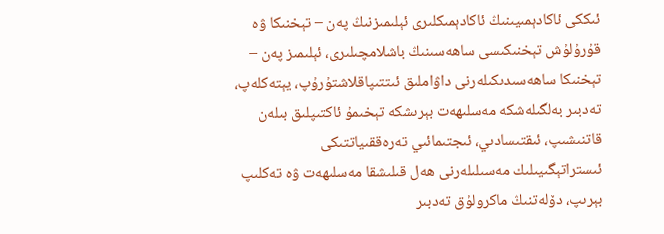ئىككى ئاكادېمىيىنىڭ ئاكادېمىكلىرى ئېلىمىزنىڭ پەن – تېخنىكا ۋە قۇرۇلۇش تېخنىكىسى ساھەسىنىڭ باشلامچىلىرى، ئېلىمىز پەن – تېخنىكا ساھەسىدىكىلەرنى داۋاملىق ئىتتىپاقلاشتۇرۇپ، يېتەكلەپ، تەدبىر بەلگىلەشكە مەسلىھەت بېرىشكە تېخىمۇ ئاكتىپلىق بىلەن قاتنىشىپ، ئىقتىسادىي، ئىجتىمائىي تەرەققىياتتىكى ئىستراتېگىيىلىك مەسىلىلەرنى ھەل قىلىشقا مەسلىھەت ۋە تەكلىپ بېرىپ، دۆلەتنىڭ ماكرولۇق تەدبىر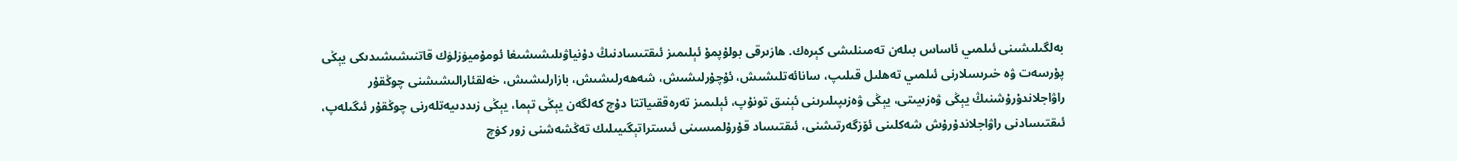بەلگىلىشىنى ئىلمىي ئاساس بىلەن تەمىنلىشى كېرەك. ھازىرقى بولۇپمۇ ئېلىمىز ئىقتىسادنىڭ دۇنياۋىلىشىشىغا ئومۇميۈزلۈك قاتنىشىشىدىكى يېڭى پۇرسەت ۋە خىرىسلارنى ئىلمىي تەھلىل قىلىپ، سانائەتلىشىش، ئۇچۇرلىشىش، شەھەرلىشىش، بازارلىشىش، خەلقئارالىشىشنى چوڭقۇر راۋاجلاندۇرۇشنىڭ يېڭى ۋەزىيىتى، يېڭى ۋەزىپىلىرىنى ئېنىق تونۇپ، ئېلىمىز تەرەققىياتتا دۇچ كەلگەن يېڭى تېما، يېڭى زىددىيەتلەرنى چوڭقۇر ئىگىلەپ، ئىقتىسادنى راۋاجلاندۇرۇش شەكلىنى ئۆزگەرتىشنى، ئىقتىساد قۇرۇلمىسىنى ئىستراتېگىيىلىك تەڭشەشنى زور كۈچ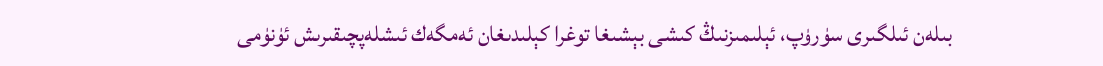بىلەن ئىلگىرى سۈرۈپ، ئېلىمىزنىڭ كىشى بېشىغا توغرا كېلىدىغان ئەمگەك ئىشلەپچىقىرىش ئۈنۈمى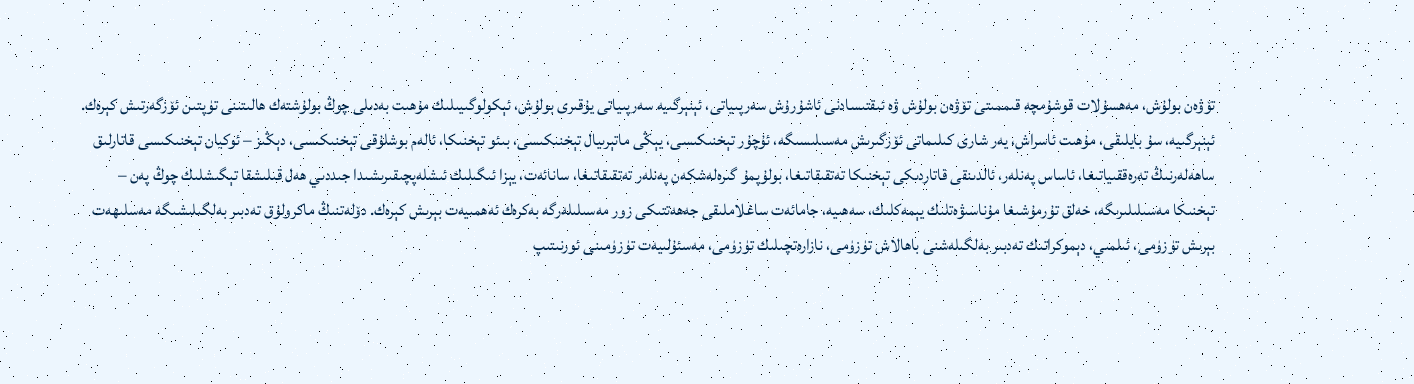تۆۋەن بولۇش، مەھسۇلات قوشۇمچە قىممىتى تۆۋەن بولۇش ۋە ئىقتىسادنى ئاشۇرۇش سەرپىياتى، ئېنېرگىيە سەرپىياتى يۇقىرى بولۇش، ئېكولوگىيىلىك مۇھىت بەدىلى چوڭ بولۇشتەك ھالىتىنى تۈپتىن ئۆزگەرتىش كېرەك. ئېنېرگىيە، سۇ بايلىقى، مۇھىت ئاسراش، يەر شارى كىلىماتى ئۆزگىرىش مەسىلىسىگە، ئۇچۇر تېخنىكىسى، يېڭى ماتېرىيال تېخنىكىسى، بىئو تېخنىكا، ئالەم بوشلۇقى تېخنىكىسى، دېڭىز – ئوكيان تېخنىكىسى قاتارلىق ساھەلەرنىڭ تەرەققىياتىغا، ئاساس پەنلەر، ئالدىنقى قاتاردىكى تېخنىكا تەتقىقاتىغا، بولۇپمۇ گىرەلەشكەن پەنلەر تەتقىقاتىغا، سانائەت، يېزا ئىگىلىك ئىشلەپچىقىرىشىدا جىددىي ھەل قىلىشقا تېگىشلىك چوڭ پەن – تېخنىكا مەسىلىلىرىگە، خەلق تۇرمۇشىغا مۇناسىۋەتلىك يېمەكلىك، سەھىيە، جامائەت ساغلاملىقى جەھەتتىكى زور مەسىلىلەرگە بەكرەك ئەھمىيەت بېرىش كېرەك. دۆلەتنىڭ ماكرولۇق تەدبىر بەلگىلىشىگە مەسلىھەت بېرىش تۈزۈمى، ئىلمىي، دېموكراتىك تەدبىر بەلگىلەشنى باھالاش تۈزۈمى، نازارەتچىلىك تۈزۈمى، مەسئۇلىيەت تۈزۈمىنى ئورنىتىپ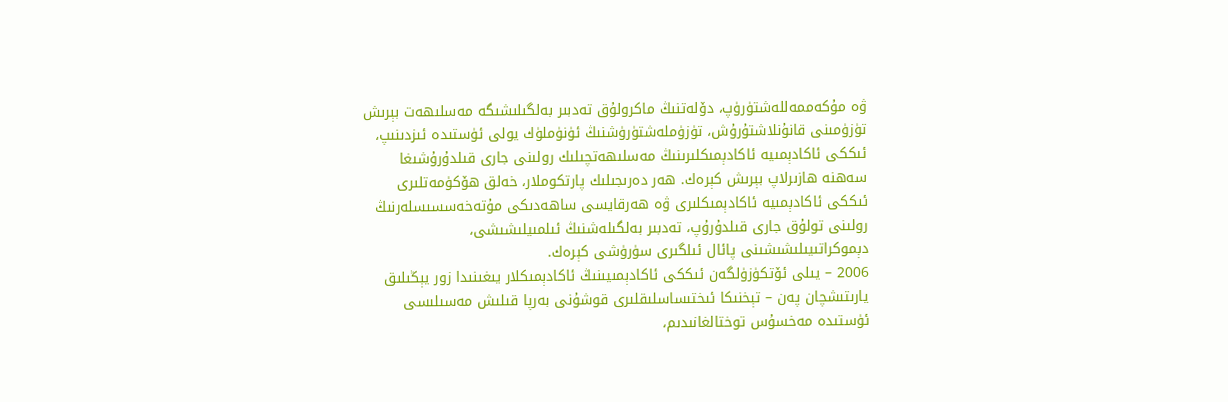ۋە مۇكەممەللەشتۈرۈپ، دۆلەتنىڭ ماكرولۇق تەدبىر بەلگىلىشىگە مەسلىھەت بېرىش تۈزۈمىنى قانۇنلاشتۇرۇش، تۈزۈملەشتۈرۈشنىڭ ئۈنۈملۈك يولى ئۈستىدە ئىزدىنىپ، ئىككى ئاكادېمىيە ئاكادېمىكلىرىنىڭ مەسلىھەتچىلىك رولىنى جارى قىلدۇرۇشىغا سەھنە ھازىرلاپ بېرىش كېرەك. ھەر دەرىجىلىك پارتكوملار، خەلق ھۆكۈمەتلىرى ئىككى ئاكادېمىيە ئاكادېمىكلىرى ۋە ھەرقايسى ساھەدىكى مۇتەخەسسىسلەرنىڭ رولىنى تولۇق جارى قىلدۇرۇپ، تەدبىر بەلگىلەشنىڭ ئىلمىيلىشىشى، دېموكراتىيىلىشىشىنى پائال ئىلگىرى سۈرۈشى كېرەك.
2006 – يىلى ئۆتكۈزۈلگەن ئىككى ئاكادېمىيىنىڭ ئاكادېمىكلار يىغىنىدا زور يېڭىلىق يارىتىشچان پەن – تېخنىكا ئىختىساسلىقلىرى قوشۇنى بەرپا قىلىش مەسىلىسى ئۈستىدە مەخسۇس توختالغانىدىم،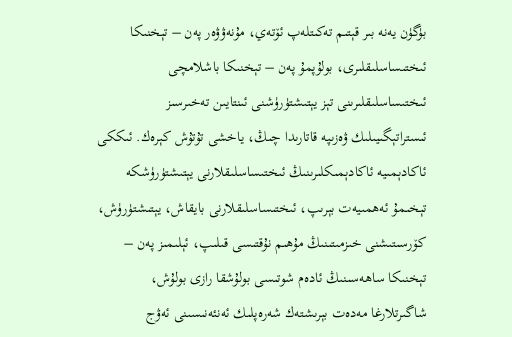بۈگۈن يەنە بىر قېتىم تەكىتلەپ ئۆتەي، مۇنەۋۋەر پەن – تېخنىكا ئىختىساسلىقلىرى، بولۇپمۇ پەن – تېخنىكا باشلامچى ئىختىساسلىقلىرىنى تېز يېتىشتۈرۈشنى ئىنتايىن تەخىرسىز ئىستراتېگىيىلىك ۋەزىپە قاتارىدا چىڭ، ياخشى تۇتۇش كېرەك. ئىككى ئاكادېمىيە ئاكادېمىكلىرىنىڭ ئىختىساسلىقلارنى يېتىشتۈرۈشكە تېخىمۇ ئەھمىيەت بېرىپ، ئىختىساسلىقلارنى بايقاش، يېتىشتۈرۈش، كۆرسىتىشنى خىزمىتىنىڭ مۇھىم نۇقتىسى قىلىپ، ئېلىمىز پەن – تېخنىكا ساھەسىنىڭ ئادەم شوتىسى بولۇشقا رازى بولۇش، شاگىرتلارغا مەدەت بېرىشتەك شەرەپلىك ئەنئەنىسىنى ئەۋج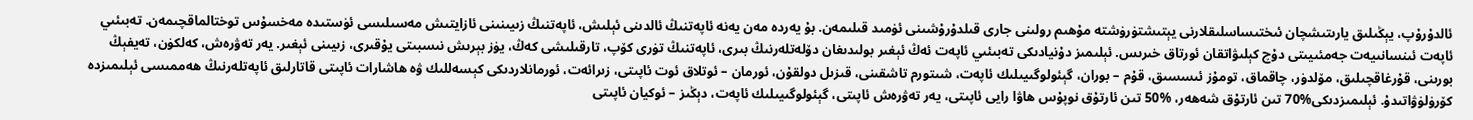ئالدۇرۇپ، يېڭىلىق يارىتىشچان ئىختىساسلىقلارنى يېتىشتۈرۈشتە مۇھىم رولىنى جارى قىلدۇرۇشىنى ئۈمىد قىلىمەن. بۇ يەردە مەن يەنە ئاپەتنىڭ ئالدىنى ئېلىش، ئاپەتنىڭ زىيىنىنى ئازايتىش مەسىلىسى ئۈستىدە مەخسۇس توختالماقچىمەن. تەبىئىي ئاپەت ئىنسانىيەت جەمئىيىتى دۇچ كېلىۋاتقان ئورتاق خىرىس. ئېلىمىز دۇنيادىكى تەبىئىي ئاپەت ئەڭ ئېغىر بولىدىغان دۆلەتلەرنىڭ بىرى، ئاپەتنىڭ تۈرى كۆپ، تارقىلىشى كەڭ، يۈز بېرىش نىسبىتى يۇقىرى، زىيىنى ئېغىر. يەر تەۋرەش، كەلكۈن، تەيفېڭ بورىنى، قۇرغاقچىلىق، مۆلدۈر، چاقماق، تومۇز ئىسسىق، قۇم – بوران، گېئولوگىيىلىك ئاپەت، شىتورم تاشقىنى، قىزىل دولقۇن، ئورمان – ئوتلاق ئوت ئاپىتى، زىرائەت، ئورمانلاردىكى كېسەللىك ۋە ھاشارات ئاپىتى قاتارلىق ئاپەتلەرنىڭ ھەممىسى ئېلىمىزدە كۆرۈلۈۋاتىدۇ. ئېلىمىزدىكى%70 تىن ئارتۇق شەھەر، %50 تىن ئارتۇق نوپۇس ھاۋا رايى ئاپىتى، يەر تەۋرەش ئاپىتى، گېئولوگىيىلىك ئاپەت، دېڭىز – ئوكيان ئاپىتى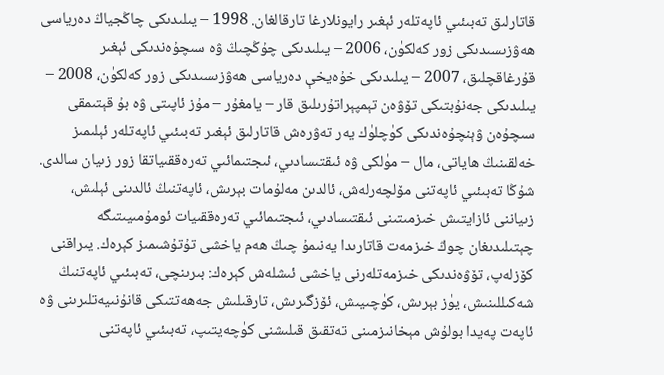قاتارلىق تەبىئىي ئاپەتلەر ئېغىر رايونلارغا تارقالغان. 1998 – يىلىدىكى چاڭجياڭ دەرياسى ھەۋزىسىدىكى زور كەلكۈن، 2006 – يىلىدىكى چۇڭچىڭ ۋە سىچۇەندىكى ئېغىر قۇرغاقچلىق، 2007 – يىلىدىكى خۇەيخې دەرياسى ھەۋزىسىدىكى زور كەلكۈن، 2008 – يىلىدىكى جەنۇبتىكى تۆۋەن تېمپېراتۇرىلىق قار – يامغۇر – مۇز ئاپىتى ۋە بۇ قېتىمقى سىچۇەن ۋېنچۇەندىكى كۈچلۈك يەر تەۋرەش قاتارلىق ئېغىر تەبىئىي ئاپەتلەر ئېلىمىز خەلقىنىڭ ھاياتى، مال – مۈلكى ۋە ئىقتىسادىي، ئىجتىمائىي تەرەققىياتقا زور زىيان سالدى. شۇڭا تەبىئىي ئاپەتنى مۆلچەرلەش، ئالدىن مەلۇمات بېرىش، ئاپەتنىڭ ئالدىنى ئېلىش، زىياننى ئازايتىش خىزمىتىنى ئىقتىسادىي، ئىجتىمائىي تەرەققىيات ئومۇمىيىتىگە چېتىلىدىغان چوڭ خىزمەت قاتارىدا يەنىمۇ چىڭ ھەم ياخشى تۇتۇشىمىز كېرەك. يىراقنى كۆزلەپ، تۆۋەندىكى خىزمەتلەرنى ياخشى ئىشلەش كېرەك: بىرىنچى، تەبىئىي ئاپەتنىڭ شەكىللىنىش، يۈز بېرىش، كۈچىيىش، ئۆزگىرىش، تارقىلىش جەھەتتىكى قانۇنىيەتلىرىنى ۋە ئاپەت پەيدا بولۇش مېخانىزمىنى تەتقىق قىلىشنى كۈچەيتىپ، تەبىئىي ئاپەتنى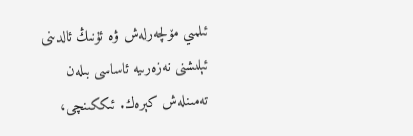ئىلمىي مۆلچەرلەش ۋە ئۇنىڭ ئالدىنى ئېلىشنى نەزەرىيە ئاساسى بىلەن تەمىنلەش كېرەك. ئىككىنچى،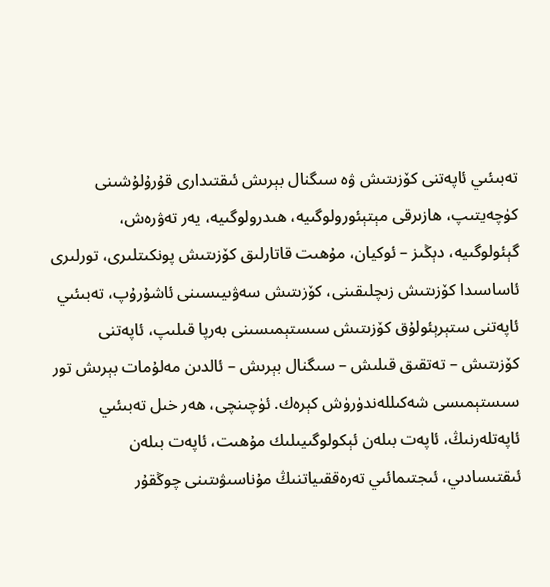تەبىئىي ئاپەتنى كۆزىتىش ۋە سىگنال بېرىش ئىقتىدارى قۇرۇلۇشىنى كۈچەيتىپ، ھازىرقى مېتېئورولوگىيە، ھىدرولوگىيە، يەر تەۋرەش، گېئولوگىيە، دېڭىز – ئوكيان، مۇھىت قاتارلىق كۆزىتىش پونكىتلىرى، تورلىرى ئاساسىدا كۆزىتىش زىچلىقىنى، كۆزىتىش سەۋىيىسىنى ئاشۇرۇپ، تەبىئىي ئاپەتنى ستېرېئولۇق كۆزىتىش سىستېمىسىنى بەرپا قىلىپ، ئاپەتنى كۆزىتىش – تەتقىق قىلىش – سىگنال بېرىش – ئالدىن مەلۇمات بېرىش تور سىستېمىسى شەكىللەندۈرۈش كېرەك. ئۈچىنچى، ھەر خىل تەبىئىي ئاپەتلەرنىڭ، ئاپەت بىلەن ئېكولوگىيىلىك مۇھىت، ئاپەت بىلەن ئىقتىسادىي، ئىجتىمائىي تەرەققىياتنىڭ مۇناسىۋىتىنى چوڭقۇر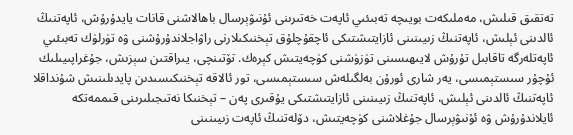تەتقىق قىلىش، مەملىكەت بويىچە تەبىئىي ئاپەت خەتىرىنى ئۇنىۋېرسال باھالاشنى قانات يايدۇرۇش، ئاپەتنىڭ ئالدىنى ئېلىش، ئاپەتنىڭ زىيىنىنى ئازايتىشتىكى ئاچقۇچلۇق تېخنىكىلارنى راۋاجلاندۇرۇشنى ۋە تۈرلۈك تەبىئىي ئاپەتلەرگە تاقابىل تۇرۇش لايىھىسىنى تۈزۈشنى كۈچەيتىش كېرەك. تۆتىنچى، يىراقتىن سېزىش، جۇغراپىيىلىك ئۇچۇر سىستېمىسى، يەر شارى ئورۇن بەلگىلەش سىستېمىسى، تور ئالاقە تېخنىكىسىدىن پايدىلىنىش شۇنداقلا ئاپەتنىڭ ئالدىنى ئېلىش، ئاپەتنىڭ زىيىنىنى ئازايتىشتىكى يۇقىرى پەن – تېخنىكا نەتىجىلىرىنى قىممەتكە ئايلاندۇرۇش ۋە ئۇنىۋېرسال جۇغلاشنى كۈچەيتىش، دۆلەتنىڭ ئاپەت زىيىنىنى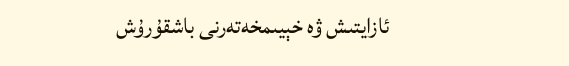ئازايتىش ۋە خېيىمخەتەرنى باشقۇرۇش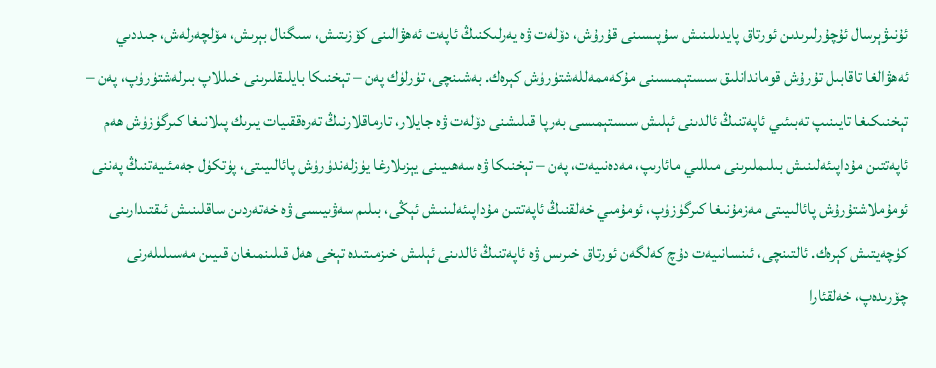ئۇنىۋېرسال ئۇچۇرلىرىدىن ئورتاق پايدىلىنىش سۇپىسىنى قۇرۇش، دۆلەت ۋە يەرلىكنىڭ ئاپەت ئەھۋالىنى كۆزىتىش، سىگنال بېرىش، مۆلچەرلەش، جىددىي ئەھۋالغا تاقابىل تۇرۇش قوماندانلىق سىستېمىسىنى مۇكەممەللەشتۈرۈش كېرەك. بەشىنچى، تۈرلۈك پەن – تېخنىكا بايلىقلىرىنى خىللاپ بىرلەشتۈرۈپ، پەن – تېخنىكىغا تايىنىپ تەبىئىي ئاپەتنىڭ ئالدىنى ئېلىش سىستېمىسى بەرپا قىلىشنى دۆلەت ۋە جايلار، تارماقلارنىڭ تەرەققىيات يىرىك پىلانىغا كىرگۈزۈش ھەم ئاپەتتىن مۇداپىئەلىنىش بىلىملىرىنى مىللىي مائارىپ، مەدەنىيەت، پەن – تېخنىكا ۋە سەھىيىنى يېزىلارغا يۈزلەندۈرۈش پائالىيىتى، پۈتكۈل جەمئىيەتنىڭ پەننى ئومۇملاشتۇرۇش پائالىيىتى مەزمۇنىغا كىرگۈزۈپ، ئومۇمىي خەلقنىڭ ئاپەتتىن مۇداپىئەلىنىش ئېڭى، بىلىم سەۋىيىسى ۋە خەتەردىن ساقلىنىش ئىقتىدارىنى كۈچەيتىش كېرەك. ئالتىنچى، ئىنسانىيەت دۇچ كەلگەن ئورتاق خىرىس ۋە ئاپەتنىڭ ئالدىنى ئېلىش خىزمىتىدە تېخى ھەل قىلىنمىغان قىيىن مەسىلىلەرنى چۆرىدەپ، خەلقئارا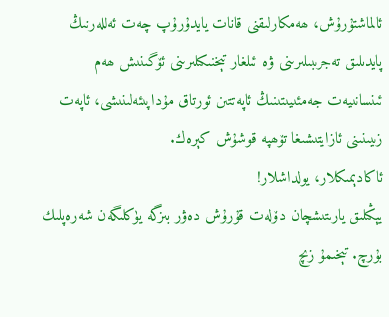ئالماشتۇرۇش، ھەمكارلىقنى قانات يايدۇرۇپ چەت ئەللەرنىڭ پايدىلىق تەجرىبىلىرىنى ۋە ئىلغار تېخنىكىلىرىنى ئۆگىنىش ھەم ئىنسانىيەت جەمئىيىتىنىڭ ئاپەتتىن ئورتاق مۇداپىئەلىنىشى، ئاپەت زىيىنىنى ئازايتىشىغا تۆھپە قوشۇش كېرەك.
ئاكادېمىكلار، يولداشلار!
يېڭىلىق يارىتىشچان دۆلەت قۇرۇش دەۋر بىزگە يۈكلىگەن شەرەپلىك بۇرچ. تېخىمۇ زىچ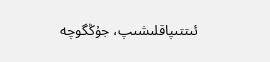ئىتتىپاقلىشىپ، جۇڭگوچە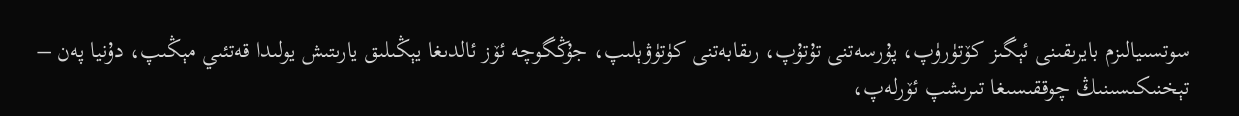سوتسىيالىزم بايرىقىنى ئېگىز كۆتۈرۈپ، پۇرسەتنى تۇتۇپ، رىقابەتنى كۈتۈۋېلىپ، جۇڭگوچە ئۆز ئالدىغا يېڭىلىق يارىتىش يولىدا قەتئىي مېڭىپ، دۇنيا پەن – تېخنىكىسىنىڭ چوققىسىغا تىرىشپ ئۆرلەپ،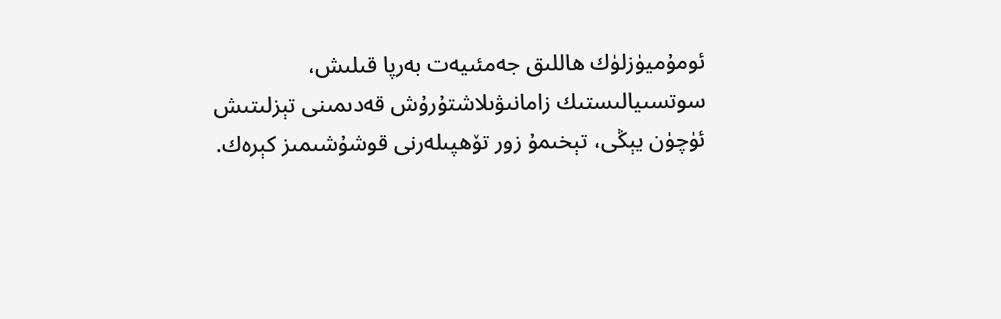ئومۇميۈزلۈك ھاللىق جەمئىيەت بەرپا قىلىش، سوتسىيالىستىك زامانىۋىلاشتۇرۇش قەدىمىنى تېزلىتىش ئۈچۈن يېڭى، تېخىمۇ زور تۆھپىلەرنى قوشۇشىمىز كېرەك.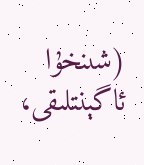(شىنخۇا ئاگېنتلىقى،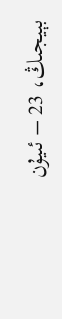بېيجىڭ، 23 – ئىيۇن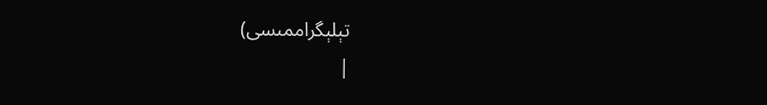تېلېگراممىسى)
|